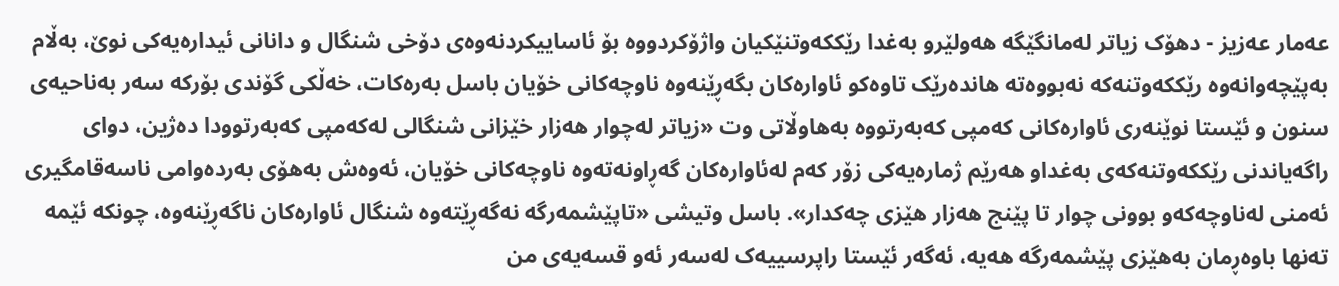عه‌مار عه‌زیز - دهۆک زیاتر له‌مانگێگه‌ هه‌ولێرو به‌غدا رێککه‌وتنێکیان واژۆکردووه‌ بۆ ئاساییکردنه‌وه‌ی دۆخی شنگال و دانانی ئیداره‌یه‌کی نوێ، به‌ڵام به‌پێچه‌وانه‌وه‌ رێککه‌وتنه‌که‌ نه‌بووەته‌ هانده‌رێک تاوه‌کو ئاواره‌کان بگەڕێنه‌وه‌ ناوچه‌کانی خۆیان باسل به‌ره‌کات، خه‌ڵکی گۆندی بۆرکه‌ سه‌ر به‌ناحیه‌ی سنون و ئێستا نوێنه‌ری ئاواره‌کانی که‌مپی که‌به‌رتووه‌ به‌‌هاوڵاتى وت «زیاتر له‌چوار هەزار خێزانی شنگالی له‌که‌مپی که‌به‌رتوودا ده‌ژین، دوای راگه‌یاندنی رێککه‌وتنه‌که‌ی به‌غداو هه‌رێم ژماره‌یه‌کی زۆر که‌م له‌ئاواره‌کان گه‌ڕاونه‌ته‌وه‌ ناوچه‌کانی خۆیان، ئه‌وه‌ش به‌هۆی به‌رده‌وامی ناسه‌قامگیری ئه‌منی له‌ناوچه‌که‌و بوونی چوار تا پێنج هەزار هێزی چه‌کدار». باسل وتیشى «تاپێشمه‌رگه‌ نه‌گه‌ڕێته‌وه‌ شنگال ئاواره‌کان ناگه‌ڕێنه‌وه‌، چونکه‌ ئێمه‌ ته‌نها باوه‌ڕمان به‌هێزی پێشمه‌رگه‌‌ هه‌یه‌، ئه‌گه‌ر ئێستا راپرسییه‌ک لەسه‌ر ئه‌و قسه‌یەی من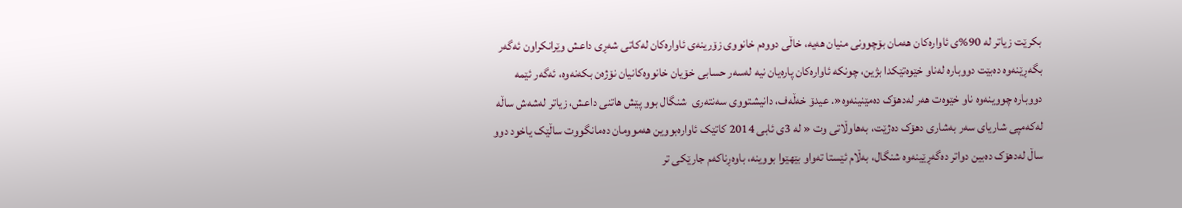بکرێت زیاتر له‌ 90%ی ئاواره‌کان هه‌مان بۆچوونی منیان هه‌یه‌، خاڵى دووه‌م خانووی زۆرینه‌ی ئاواره‌کان له‌کاتی شه‌ڕی داعش وێرانکراون ئه‌گه‌ر بگه‌ڕێنه‌وه‌ ده‌بێت دووباره‌ له‌ناو خێوه‌تێکدا بژین، چونکه‌ ئاواره‌کان پاره‌یان نیه‌ لەسه‌ر حسابی خۆیان خانووه‌کانیان نۆژه‌ن بکه‌نه‌وه‌، ئه‌گه‌ر ئێمه‌ دووباره‌ چووینه‌وه‌ ناو خێوه‌ت هه‌ر له‌دهۆک ده‌مێنینه‌وه‌«. عیدۆ خه‌ڵه‌ف، دانیشتووی سه‌نته‌ری  شنگال بوو پێش هاتنی داعش، زیاتر له‌شه‌ش ساڵه‌ له‌که‌مپی شاریای سه‌ر به‌شاری دهۆک ده‌ژێت، به‌‌هاوڵاتى وت « له‌ 3ی ئابی 2014 کاتێک ئاواره‌بووین هه‌موومان ده‌مانگووت ساڵێک یاخود دوو ساڵ له‌دهۆک ده‌بین دواتر ده‌گه‌ڕێینه‌وه شنگال، به‌ڵام ئێستا ته‌واو بێهێوا بووینه‌، باوه‌ڕناکه‌م جارێکی تر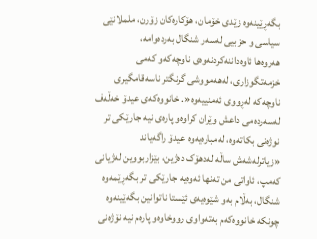بگه‌ڕێینه‌وه‌ زێدی خۆمان، هۆکاره‌کان زۆرن، ململانێی سیاسی و حزبیی لەسه‌ر شنگال به‌رده‌وامه‌، هەروەها ‌ئاوه‌داننەکردنه‌وه‌ی ناوچه‌که‌و که‌می خزمه‌تگوزاری، له‌هه‌مووشی گرنگتر ناسه‌قامگیری ناوچه‌که‌ له‌ڕووی ئه‌منییه‌وه‌«. خانووه‌که‌ی عیدۆ خه‌ڵه‌ف له‌سه‌رده‌می داعش وێران کراوه‌و پاره‌ی نیه‌ جارێکی تر نوژه‌نی بکاته‌وه‌، له‌مباره‌یه‌وه‌ عیدۆ راگه‌یاند «زیاترله‌شه‌ش ساڵه‌ له‌دهۆک ده‌ژین، بێزاربووین له‌ژیانی که‌مپ، ئاواتى من ته‌نها ئه‌وه‌یه‌ جارێکی تر بگه‌ڕێمه‌وه‌ شنگال، به‌ڵام به‌و شێوەیە‌ی ئێستا ناتوانین بگه‌ێینه‌وه‌ چونکه‌ خانووه‌که‌م به‌ته‌واوی رووخاوه‌و پاره‌م نیه‌ نۆژه‌نی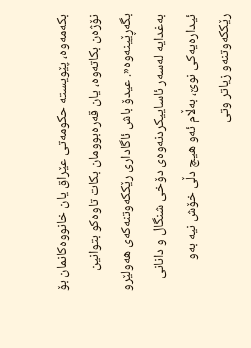بکه‌مه‌وه‌، پێویسته‌ حکومه‌تی عێراق یان خانووه‌کانمان بۆ نۆژه‌ن بکاته‌وه‌، یان قه‌ره‌بوومان بکات تاوه‌کو بتوانین بگه‌ڕێینه‌وه‌«. عیدۆ باش ئاگاداری رێککه‌وتنه‌که‌ی هه‌ولێرو به‌غدایه‌ لەسه‌ر ئاساییکردنه‌وه‌ی دۆخی شنگال و دانانی ئیداره‌یه‌کی نوێ، به‌ڵام ئه‌و هیچ دڵی خۆش نیه‌ به‌و رێککه‌وتنه‌و‌ زیاتر وتی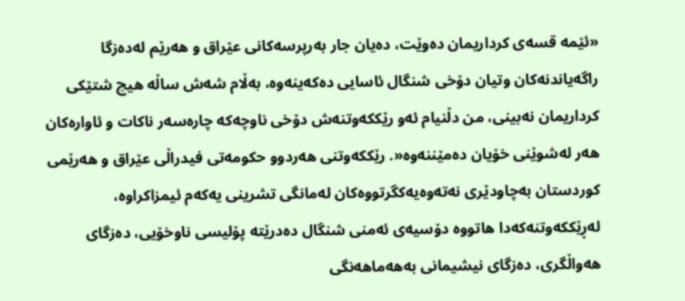«ئێمه‌ قسه‌ی کرداریمان ده‌وێت، ده‌یان جار به‌رپرسه‌کانی عێراق و هه‌رێم له‌ده‌زگا راگه‌یاندنه‌کان وتیان دۆخی شنگال ئاسایی ده‌که‌ینه‌وه،‌ به‌ڵام شه‌ش ساڵە هیچ شتێکی کرداریمان نه‌بینی، من دڵنیام ئه‌و رێککه‌وتنه‌ش دۆخی ناوچه‌که‌ چاره‌سه‌ر ناکا‌ت و ئاواره‌کان هه‌ر له‌شوێنی خۆیان ده‌مێننه‌وه‌«. رێککه‌وتنی هه‌ردوو حکومه‌تی فیدراڵی عێراق و هه‌رێمی کوردستان به‌چاودێری نه‌ته‌وه‌یه‌کگرتووه‌کان له‌مانگی تشرینی یه‌که‌م ئیمزاکراوه، له‌ڕێککه‌وتنه‌که‌دا هاتووه‌ دۆسیه‌ی ئه‌منی شنگال ده‌درێته‌ پۆلیسی ناوخۆیی، ده‌زگای هه‌واڵگری، ده‌زگای نیشیمانی به‌هه‌ماهه‌نگی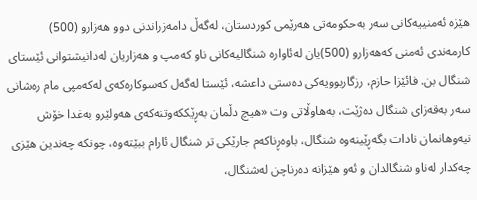هێزه‌ ئه‌منییه‌کانی سه‌ر به‌حکومه‌تی هه‌رێمی کوردستان، له‌گه‌ڵ دامه‌زراندنی دوو هەزارو (500) کارمه‌ندی ئه‌منی که‌هه‌زارو (500)یان له‌ئاواره‌ شنگالیه‌کانی ناو که‌مپ و هه‌زاریان له‌دانیشتوانی ئێستای شنگال بن. فائێزا حازم، رزگاربوویه‌کی ده‌ستی داعشه‌، ئێستا له‌گه‌ل که‌سوکاره‌که‌ی له‌که‌مپی مام ره‌شانى سه‌ر به‌قه‌زای شنگال ده‌ژێت، به‌‌هاوڵاتى وت «هیچ دڵمان به‌ڕێککه‌وتنه‌که‌ی هه‌ولێرو به‌غدا خۆش نیه‌وهانمان نادات بگه‌ڕێینه‌وه‌ شنگال، باوه‌ڕناکه‌م جارێکی تر شنگال ئارام ببێته‌وه‌، چونکه‌ چه‌ندین هێزی چه‌کدار له‌ناو شنگالدان و ئه‌و هێزانه‌ ده‌رناچن له‌شنگال،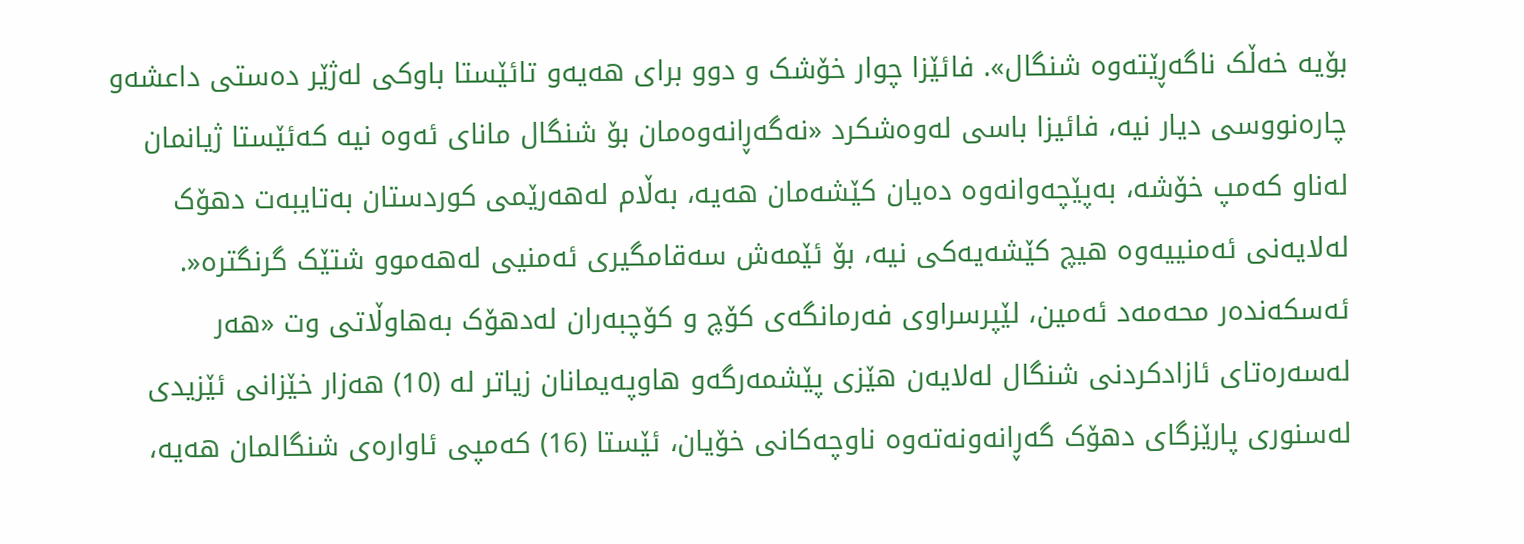بۆیه‌ خه‌ڵک ناگه‌ڕێته‌وه شنگال». فائێزا چوار خۆشک و دوو برای هه‌یه‌و تائێستا باوکی له‌ژێر ده‌ستی داعشه‌و چاره‌نووسی دیار نیه‌، فائیزا باسى له‌وه‌شکرد «نه‌گه‌ڕانه‌وه‌مان بۆ شنگال مانای ئه‌وه‌ نیه‌ که‌ئێستا ژیانمان له‌ناو که‌مپ خۆشه،‌ به‌پێچه‌وانه‌وه‌ ده‌یان کێشه‌مان هه‌یه،‌ به‌ڵام له‌هه‌رێمی کوردستان به‌تایبه‌ت دهۆک له‌لایه‌نی ئه‌منییه‌وه‌ هیچ کێشه‌یه‌کی نیه‌، بۆ ئێمه‌ش سه‌قامگیری ئه‌منیی له‌هه‌موو شتێک گرنگتره‌«. ئه‌سکه‌نده‌ر محه‌مه‌د ئه‌مین، لێپرسراوی فه‌رمانگه‌ی کۆچ و کۆچبه‌ران له‌دهۆک به‌‌هاوڵاتى وت «هه‌ر له‌سه‌ره‌تای ئازادکردنی شنگال له‌لایه‌ن هێزی پێشمه‌رگه‌و هاوپه‌یمانان زیاتر له‌ (10) هەزار خێزانی ئێزیدی له‌سنوری پارێزگای دهۆک گه‌ڕانه‌ونه‌ته‌وه‌ ناوچه‌کانی خۆیان، ئێستا (16) که‌مپی ئاواره‌ی شنگالمان هه‌یه،‌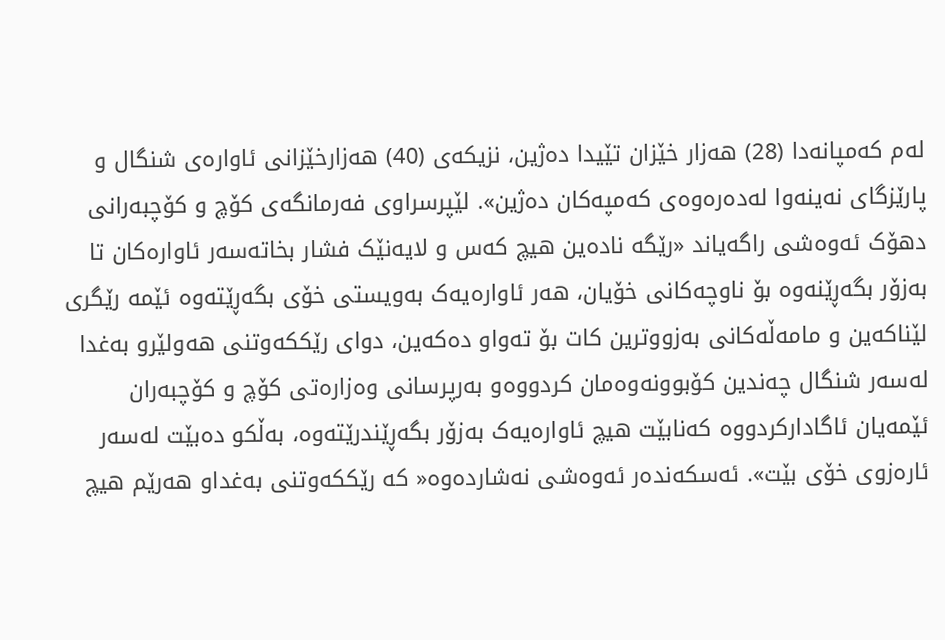له‌م که‌مپانه‌دا (28) هەزار خێزان تێیدا ده‌ژین، نزیکه‌ی (40) هەزارخێزانی ئاواره‌ی شنگال و پارێزگای نه‌ینه‌وا له‌ده‌ره‌وه‌ی که‌مپه‌کان ده‌ژین». لێپرسراوی فه‌رمانگه‌ی کۆچ و کۆچبه‌رانی دهۆک ئه‌وه‌شی راگه‌یاند «رێگه‌ ناده‌ین هیچ که‌س و لایه‌نێک فشار بخاته‌سه‌ر ئاواره‌کان تا به‌زۆر بگه‌ڕێنه‌وه‌ بۆ ناوچه‌کانی خۆیان، هه‌ر ئاواره‌یه‌ک به‌ویستی خۆی بگه‌ڕێته‌وه‌ ئێمه‌ رێگری لێناکه‌ین و مامه‌ڵه‌کانی به‌زووترین کات بۆ ته‌واو ده‌که‌ین، دواى رێککه‌وتنی هه‌ولێرو به‌غدا لەسه‌ر شنگال چه‌ندین کۆبوونه‌وه‌مان کردووه‌و به‌رپرسانی وه‌زاره‌تی کۆچ و کۆچبه‌ران ئێمه‌یان ئاگا‌دارکردووه‌ که‌نابێت هیچ ئاواره‌یه‌ک به‌زۆر بگه‌ڕێندرێته‌وه‌، به‌ڵکو ده‌بێت لەسه‌ر ئاره‌زوی خۆی بێت». ئه‌سکه‌نده‌ر ئه‌وه‌شی نه‌شارده‌وه‌« که‌ رێککه‌وتنی به‌غداو هه‌رێم هیچ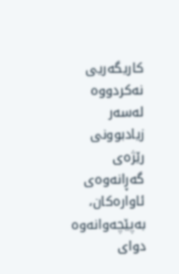کاریگه‌ریی نه‌کردووه‌ لەسه‌ر زیادبوونی رێژه‌ی گه‌ڕانه‌وه‌ی ئاواره‌کان، به‌پێچه‌وانه‌وه‌ دوای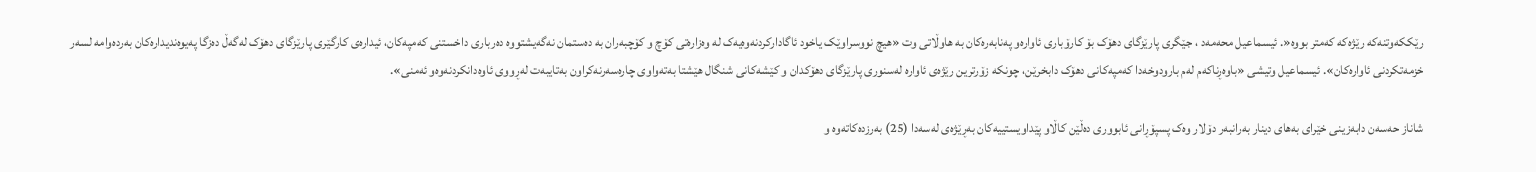رێککه‌وتنه‌که‌ رێژه‌که‌ که‌متر بووه‌«. ئیسماعیل محه‌مه‌د ، جێگری پارێزگای دهۆک بۆ کارۆباری ئاواره‌و په‌نابه‌ره‌کان به‌ ‌هاوڵاتى وت «هیچ نووسراوێک یاخود ئاگا‌دارکردنه‌وه‌یه‌ک له‌ وه‌زاره‌تی کۆچ و کۆچبه‌ران به‌ ده‌ستمان نه‌گه‌یشتووه‌ ده‌رباری داخستنی که‌مپه‌کان، ئیداره‌ی کارگێری پارێزگای دهۆک له‌گه‌ڵ ده‌زگا په‌یوه‌ندیداره‌کان به‌رده‌وامه‌ لسه‌ر خزمه‌تکردنی ئاواره‌کان». ئیسماعیل وتیشى «باوه‌ڕناکه‌م له‌م بارودوخه‌دا که‌مپه‌کانی دهۆک دابخرێن، چونکه‌ زۆرترین رێژه‌ی ئاواره‌ له‌سنوری پارێزگای دهۆکدان و کێشه‌کانی شنگال هێشتا به‌ته‌واوی چاره‌سه‌رنه‌کراون به‌تایبه‌ت له‌ڕووی ئاوه‌دانکردنه‌وه‌و ئه‌منی».

شاناز حه‌سه‌ن دابه‌زینى خێراى به‌هاى دینار به‌رانبه‌ر دۆلار وه‌ک پسپۆڕانى ئابوورى ده‌ڵێن کاڵاو پێداویستییه‌کان به‌ڕێژه‌ى له‌سه‌دا (25) به‌رزده‌کاته‌وه‌ و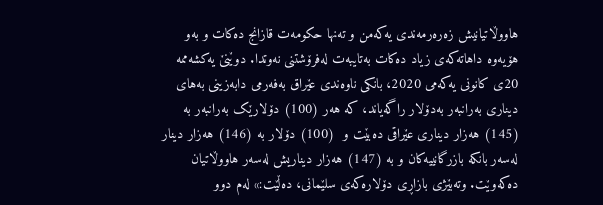هاووڵاتیانیش زه‌ره‌رمه‌ندى یه‌که‌من و ته‌نها حکومه‌ت قازانج ده‌کات و به‌و هۆیه‌وه‌ داهاته‌که‌ى زیاد ده‌کات به‌تایبه‌ت له‌فرۆشتنى نه‌وتدا. دوێنێ یه‌کشه‌ممه‌ 20ى کانونى یه‌که‌مى 2020، بانکى ناوه‌ندى عێراق به‌فه‌رمى دابه‌زینى به‌هاى دینارى به‌رانبه‌ر به‌دۆلار راگه‌یاند، که‌ هه‌ر (100) دۆلارێک به‌رانبه‌ر به‌ (145) هه‌زار دینارى عێراقى ده‌بێت و  (100) دۆلار به‌ (146) هه‌زار دینار له‌سه‌ر بانکه‌ بازرگانییه‌کان و به‌ (147) هه‌زار دیناریش له‌سه‌ر هاووڵاتیان ده‌که‌وێت. وته‌بێژى بازاڕى دۆلاره‌که‌ى سلێمانى، ده‌ڵێت:» له‌م دوو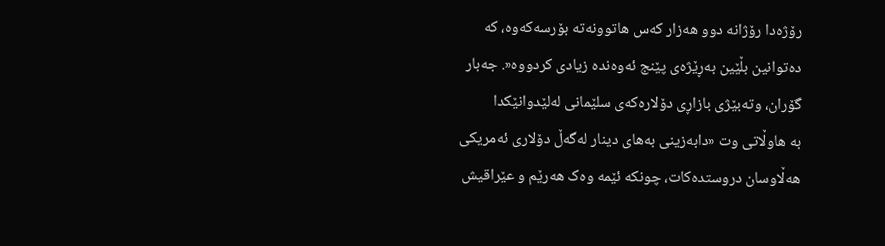رۆژه‌دا رۆژانه‌ دوو هه‌زار که‌س هاتوونه‌ته‌ بۆرسه‌که‌وه‌، که‌ ده‌توانین بڵێین به‌ڕێژه‌ى پێنج ئه‌وه‌نده‌ زیادى کردووه‌«. جه‌بار گۆران، وته‌بێژى بازاڕى دۆلاره‌که‌ى سلێمانى له‌لێدوانێکدا به‌ ‌هاوڵاتى وت «دابه‌زینى به‌هاى دینار له‌گه‌ڵ دۆلارى ئه‌مریکى هه‌ڵاوسان دروستده‌کات، چونکه‌ ئێمه‌ وه‌ک هه‌رێم و عێراقیش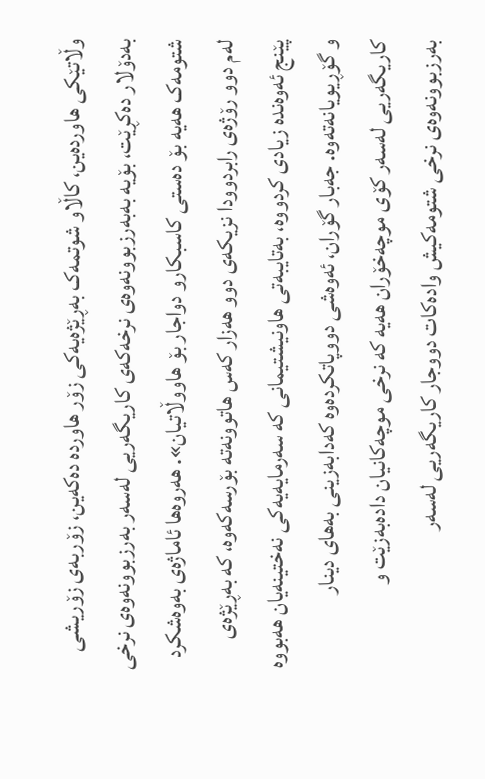وڵاتێکى هاورده‌ین، کاڵاو شوتمه‌ک به‌ڕێژه‌یه‌کى زۆر هاورده‌ ده‌که‌ین، زۆربه‌ى زۆریشى به‌دۆلار ده‌کڕێت، بۆیه‌ به‌به‌رزبوونه‌وه‌ى نرخه‌که‌ى کاریگه‌ریى له‌سه‌ر به‌رزبوونه‌وه‌ى نرخى شتومه‌ک هه‌یه‌ بۆ ده‌ستى کاسبکارو دواجار بۆ هاووڵاتیان». هه‌روه‌ها ئاماژه‌ى به‌وه‌شکرد له‌م دوو رۆژه‌ى رابردوودا نزیکه‌ى دوو هه‌زار که‌س هاتوونه‌تە بۆرسه‌که‌وه‌، که‌ به‌ڕێژه‌ى پێنج ئه‌وه‌نده‌ زیادى کردووه‌، به‌تایبه‌تى هاونیشتیمانى که‌ سه‌رمایه‌یه‌کى نه‌ختینه‌یان هه‌بووه‌ و گۆڕیویانه‌ته‌وه‌. جه‌بار گۆران، ئه‌وه‌شى دووپاتکرده‌وه‌ که‌دابه‌زینى به‌هاى دینار کاریگه‌ریى له‌سه‌ر کۆى موچه‌خۆران هه‌یه‌ که‌ نرخى موچه‌کانیان داده‌به‌زێت و به‌رزبوونه‌وه‌ى نرخى شتومه‌کیش واده‌کات دووجار کاریگه‌ریى له‌سه‌ر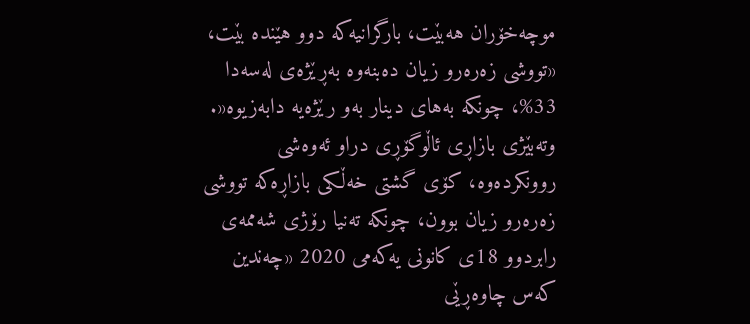موچه‌خۆران هه‌بێت، بارگرانیه‌که‌ دوو هێنده‌ بێت،  «تووشى زه‌ره‌رو زیان ده‌بنه‌وه‌ به‌ڕێژه‌ى له‌سه‌دا 33%، چونکه‌ به‌هاى دینار به‌و رێژه‌یه‌ دابه‌زیوه‌«. وته‌بێژى بازاڕى ئاڵوگۆڕى دراو ئه‌وه‌شى روونکرده‌وه‌، کۆى گشتى خه‌ڵکى بازاڕه‌که‌ تووشى زه‌ره‌رو زیان بوون، چونکه‌ ته‌نیا رۆژى شه‌ممه‌ى رابردوو 18ى کانونى یه‌که‌مى 2020 «چه‌ندین که‌س چاوه‌ڕێى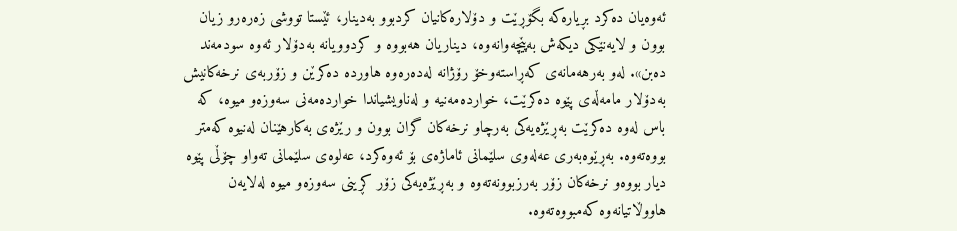ئه‌وه‌یان ده‌کرد بڕیاره‌که‌ بگۆڕێت و دۆلاره‌کانیان کردبوو به‌دینار، ئێستا تووشى زه‌ره‌رو زیان بوون و لایه‌نێکى دیکه‌ش به‌پێچه‌وانه‌وه‌، دیناریان هه‌بووه‌ و کردوویانه‌ به‌دۆلار ئه‌وه‌ سودمه‌ند ده‌بن». له‌و به‌رهه‌مانه‌ى که‌ڕاسته‌وخۆ رۆژانه‌ له‌ده‌ره‌وه‌ هاورده‌ ده‌کرێن و زۆربه‌ى نرخه‌کانیش به‌دۆلار مامه‌ڵه‌ى پێوه‌ ده‌کرێت، خوارده‌مه‌نیه‌ و له‌ناویشیاندا خوارده‌مه‌نى سه‌وزه‌و میوه‌، که‌ باس له‌وه‌ ده‌کرێت به‌ڕێژه‌یه‌کى به‌رچاو نرخه‌کان گران بوون و رێژه‌ى به‌کارهێنان له‌نیوه‌ که‌متر بووه‌ته‌وه‌. به‌ڕێوه‌به‌رى عه‌له‌وى سلێمانى ئاماژه‌ى بۆ ئه‌وه‌کرد، عه‌لوه‌ى سلێمانى ته‌واو چۆڵى پێوه‌ دیار بووه‌و نرخه‌کان زۆر به‌رزبوونه‌ته‌وه‌ و به‌ڕێژه‌یه‌کى زۆر کڕینى سه‌وزه‌و میوه‌ له‌لایه‌ن هاووڵاتیانه‌وه‌ که‌مبووه‌ته‌وه‌.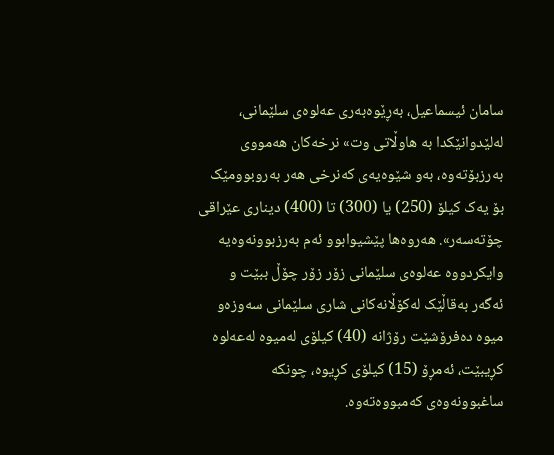سامان ئیسماعیل، به‌ڕێوه‌به‌رى عه‌لوه‌ى سلێمانى، له‌لێدوانێکدا به‌ ‌هاوڵاتى وت» نرخه‌کان هه‌مووى به‌رزبۆته‌وه‌، به‌و شێوه‌یه‌ى که‌نرخى هه‌ر به‌روبوومێک بۆ یه‌ک کیلۆ (250) یا (300) تا (400) دینارى عێراقى چۆته‌سه‌ر». هه‌روه‌ها پێشیوابوو ئه‌م به‌رزبوونه‌وه‌یه‌ وایکردووه‌ عه‌لوه‌ى سلێمانى زۆر زۆر چۆڵ ببێت و ئه‌گه‌ر به‌قاڵێک له‌کۆڵانه‌کانى شارى سلێمانى سه‌وزه‌و میوه‌ ده‌فرۆشێت رۆژانه‌ (40) کیلۆى له‌میوه‌ له‌عه‌لوه‌ کڕیبێت، ئه‌مڕۆ (15) کیلۆى کڕیوه‌، چونکه‌ ساغبوونه‌وه‌ى که‌مبووه‌ته‌وه‌.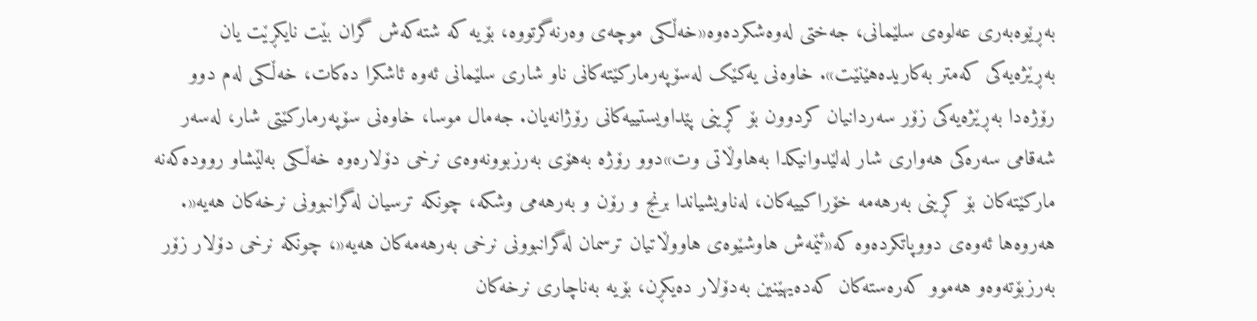به‌ڕێوه‌به‌رى عه‌لوه‌ى سلێمانى، جه‌ختى له‌وه‌شکرده‌وه‌«خه‌ڵکى موچه‌ى وه‌رنه‌گرتووه‌، بۆیه‌ که‌ شته‌که‌ش گران بێت نایکڕێت یان به‌ڕێژه‌یه‌کى که‌متر به‌کاریده‌هێنێت». خاوه‌نى یه‌کێک له‌سۆپه‌رمارکێته‌کانى ناو شارى سلێمانى ئه‌وه‌ ئاشکرا ده‌کات، خه‌ڵکى له‌م دوو رۆژه‌دا به‌ڕێژه‌یه‌کى زۆر سه‌ردانیان کردوون بۆ کڕینى پێداویستییه‌کانى رۆژانه‌یان. جه‌مال موسا، خاوه‌نى سۆپه‌رمارکێتى شار، له‌سه‌ر شه‌قامى سه‌ره‌کى هه‌وارى شار له‌لێدوانیکدا به‌‌هاوڵاتى وت»دوو رۆژه‌ به‌هۆى به‌رزبوونه‌وه‌ى نرخى دۆلاره‌وه‌ خه‌ڵکى به‌لێشاو رووده‌که‌نه‌ مارکێته‌کان بۆ کڕینى به‌رهه‌مه‌ خۆراکییه‌کان، له‌ناویشیاندا برنج و رۆن و به‌رهه‌مى وشکه‌، چونکه‌ ترسیان له‌گرانبوونى نرخه‌کان هه‌یه‌«. هه‌روه‌ها ئه‌وه‌ى دووپاتکرده‌وه‌ که‌«ئێمه‌ش هاوشێوه‌ى هاووڵاتیان ترسمان له‌گرانبوونى نرخى به‌رهه‌مه‌کان هه‌یه‌«، چونکه‌ نرخى دۆلار زۆر به‌رزبۆته‌وه‌و هه‌موو که‌ره‌سته‌کان که‌ده‌یهێنین به‌دۆلار ده‌یکڕن، بۆیه‌ به‌ناچارى نرخه‌کان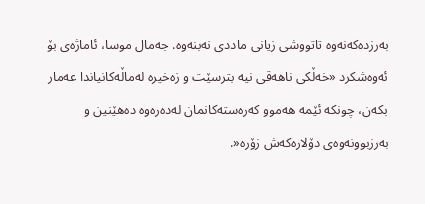به‌رزده‌که‌نه‌وه‌ تاتووشى زیانى ماددى نه‌بنه‌وه‌. جه‌مال موسا، ئاماژه‌ى بۆ ئه‌وه‌شکرد «خه‌ڵکى ناهه‌قى نیه‌ بترسێت و زه‌خیره‌ له‌ماڵه‌کانیاندا عه‌مار بکه‌ن، چونکه‌ ئێمه‌ هه‌موو که‌ره‌سته‌کانمان له‌ده‌ره‌وه‌ ده‌هێنین و به‌رزبوونه‌وه‌ى دۆلاره‌که‌ش زۆره‌«.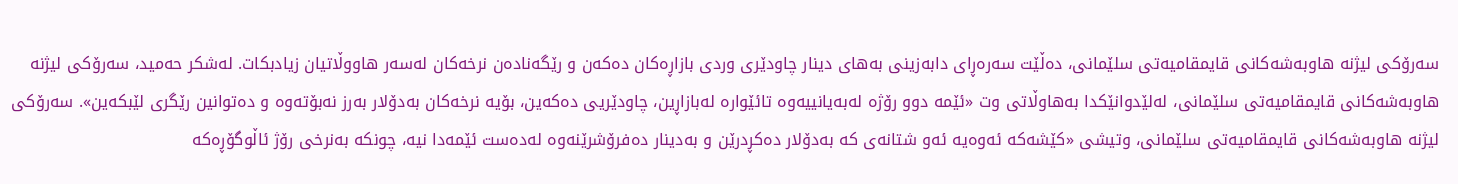سه‌رۆکى لیژنه‌ هاوبه‌شه‌کانى قایمقامیه‌تى سلێمانى، ده‌ڵێت سه‌ره‌ڕاى دابه‌زینى به‌هاى دینار چاودێرى وردى بازاڕه‌کان ده‌که‌ن و رێگه‌ناده‌ن نرخه‌کان له‌سه‌ر هاووڵاتیان زیادبکات. له‌شکر حه‌مید، سه‌رۆکى لیژنه‌ هاوبه‌شه‌کانى قایمقامیه‌تى سلێمانى، له‌لێدوانێکدا به‌‌هاوڵاتى وت «ئێمه‌ دوو رۆژه‌ له‌به‌یانییه‌وه‌ تائێواره‌ له‌بازاڕین، چاودێریى ده‌که‌ین، بۆیه‌ نرخه‌کان به‌دۆلار به‌رز نه‌بۆته‌وه‌ و ده‌توانین رێگرى لێبکه‌ین». سه‌رۆکى لیژنه‌ هاوبه‌شه‌کانى قایمقامیه‌تى سلێمانى، وتیشى «کێشه‌که‌ ئه‌وه‌یه‌ ئه‌و شتانه‌ى که‌ به‌دۆلار ده‌کڕدرێن و به‌دینار ده‌فرۆشرێنه‌وه‌ له‌ده‌ست ئێمه‌دا نیه‌، چونکه‌ به‌نرخى رۆژ ئاڵوگۆڕه‌که‌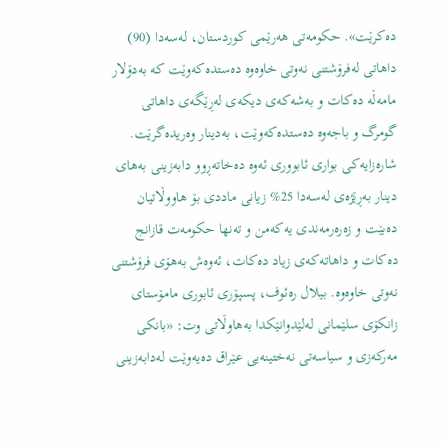ده‌کرێت». حکومه‌تى هه‌رێمى کوردستان، له‌سه‌دا (90) داهاتى له‌فرۆشتنى نه‌وتى خاوه‌وه‌ ده‌ستده‌که‌وێت که‌ به‌دۆلار مامه‌ڵه‌ ده‌کات و به‌شه‌که‌ى دیکه‌ى له‌ڕێگه‌ى داهاتى گومرگ و باجه‌وه‌ ده‌ستده‌که‌وێت، به‌دینار وه‌ریده‌گرێت. شاره‌زایه‌کى بوارى ئابوورى ئه‌وه‌ ده‌خاته‌ڕوو دابه‌زینى به‌هاى دینار به‌ڕێژه‌ى له‌سه‌دا 25% زیانى ماددى بۆ هاووڵاتیان ده‌بێت و زه‌ره‌رمه‌ندى یه‌که‌من و ته‌نها حکومه‌ت قازانج ده‌کات و داهاته‌که‌ى زیاد ده‌کات، ئه‌وه‌ش به‌هۆى فرۆشتنى نه‌وتى خاوه‌وه‌. بیلال ره‌ئوف، پسپۆرى ئابورى مامۆستاى زانکۆى سلێمانى له‌لێدوانێکدا به‌‌هاوڵاتى وت: «بانکى مه‌رکه‌زى و سیاسه‌تى نه‌ختینه‌یى عێراق ده‌یه‌وێت له‌دابه‌زینى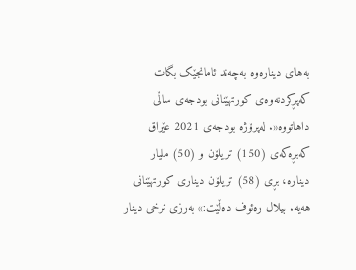به‌هاى دیناره‌وه‌ به‌چه‌ند ئامانجێک بگات که‌پڕکردنه‌وه‌ى کورتهێنانى بودجه‌ى ساڵى داهاتووه‌«. له‌پرۆژه‌ بودجه‌ى 2021 عێراق که‌بڕه‌که‌ى (150) تریلۆن و (50) ملیار دیناره‌، بڕى (58) تریلۆن دینارى کورتهێنانى هه‌یه‌. بیلال ره‌ئوف ده‌ڵێت:» به‌رزى نرخى دینار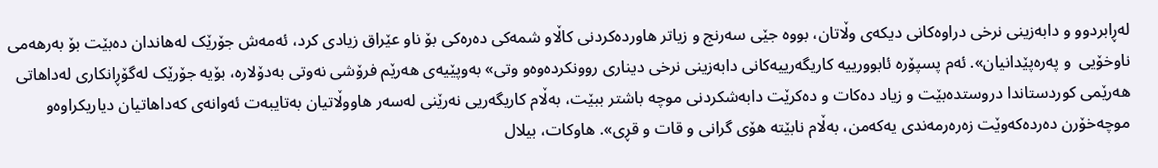له‌ڕابردوو و دابه‌زینى نرخى دراوه‌کانى دیکه‌ى وڵاتان، بووه‌ جێى سه‌رنج و زیاتر هاورده‌کردنى کاڵاو شمه‌کى ده‌ره‌کى بۆ ناو عێراق زیادى کرد، ئه‌مه‌ش جۆرێک له‌هاندان ده‌بێت بۆ به‌رهه‌مى ناوخۆیى  و په‌ره‌پێدانیان». ئه‌م پسپۆره‌ ئابوورییه‌ کاریگه‌رییه‌کانى دابه‌زینى نرخى دینارى روونکرده‌وه‌و وتى» به‌وپێیه‌ى هه‌رێم فرۆشى نه‌وتى به‌دۆلاره‌، بۆیه‌ جۆرێک له‌گۆڕانکارى له‌داهاتى هه‌رێمى کوردستاندا دروستده‌بێت و زیاد ده‌کات و ده‌کرێت دابه‌شکردنى موچه‌ باشتر ببێت، به‌ڵام کاریگه‌ریى نه‌رێنى له‌سه‌ر هاووڵاتیان به‌تایبه‌ت ئه‌وانه‌ى که‌داهاتیان دیاریکراوه‌و موچه‌خۆرن ده‌رده‌که‌وێت زه‌ره‌رمه‌ندى یه‌که‌من، به‌ڵام نابێته‌ هۆى گرانى و قات و قڕى». هاوکات، بیلال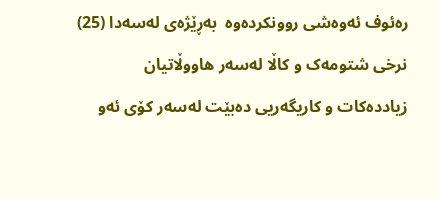ره‌ئوف ئه‌وه‌شى روونکرده‌وه‌  به‌ڕێژه‌ى له‌سه‌دا (25) نرخى شتومه‌ک و کاڵا له‌سه‌ر هاووڵاتیان زیادده‌کات و کاریگه‌ریى ده‌بێت له‌سه‌ر کۆى ئه‌و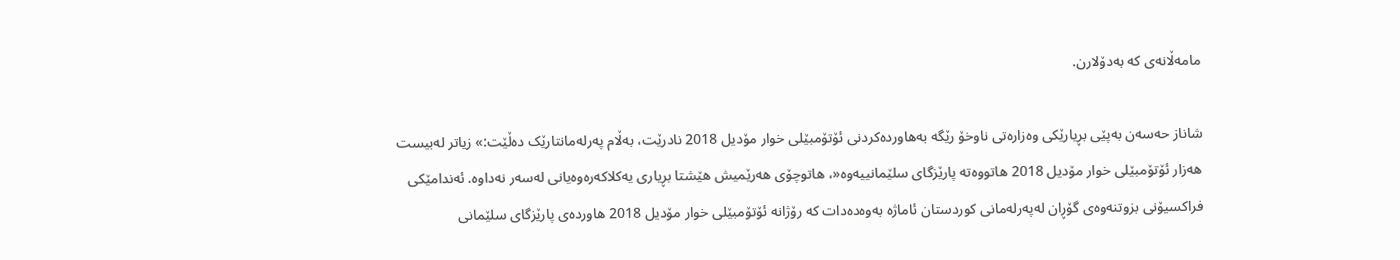مامه‌ڵانه‌ى که‌ به‌دۆلارن.

شاناز حه‌سه‌ن به‌پێى بڕیارێکى وه‌زاره‌تى ناوخۆ رێگه‌ به‌هاورده‌کردنى ئۆتۆمبێلى خوار مۆدیل 2018 نادرێت، به‌ڵام په‌رله‌مانتارێک ده‌ڵێت:» زیاتر له‌بیست هه‌زار ئۆتۆمبێلى خوار مۆدیل 2018 هاتووه‌ته‌ پارێزگاى سلێمانییه‌وه‌«، هاتوچۆى هه‌رێمیش هێشتا بڕیارى یه‌کلاکه‌ره‌وه‌یانى له‌سه‌ر نه‌داوه‌. ئه‌ندامێکى فراکسیۆنى بزوتنه‌وه‌ى گۆڕان له‌په‌رله‌مانى کوردستان ئاماژه‌ به‌وه‌ده‌دات که‌ رۆژانه‌ ئۆتۆمبێلى خوار مۆدیل 2018 هاورده‌ى پارێزگاى سلێمانى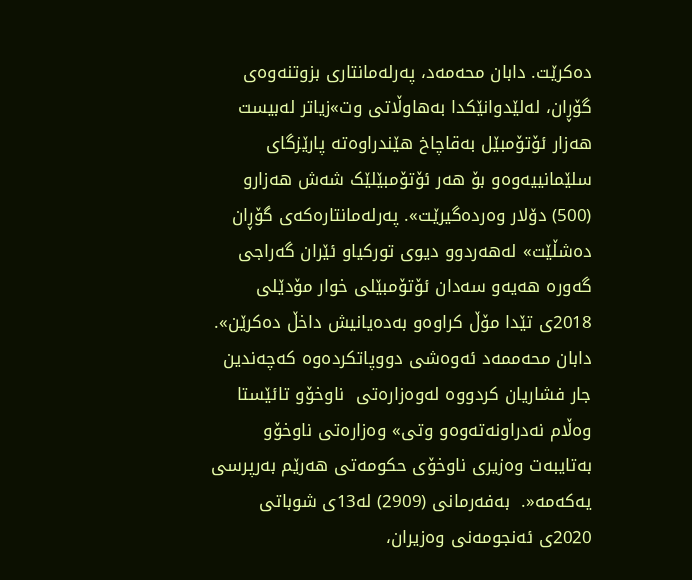ده‌کرێت. دابان محه‌مه‌د، په‌رله‌مانتارى بزوتنه‌وه‌ى گۆڕان، له‌لێدوانێکدا به‌‌هاوڵاتى وت»زیاتر له‌بیست هه‌زار ئۆتۆمبێل به‌قاچاخ هێندراوه‌ته‌ پارێزگاى سلێمانییه‌وه‌و بۆ هه‌ر ئۆتۆمبێلێک شه‌ش هه‌زارو (500) دۆلار وه‌رده‌گیرێت». په‌رله‌مانتاره‌که‌ى گۆڕان ده‌شڵێت» له‌هه‌ردوو دیوى تورکیاو ئێران گه‌راجى گه‌وره‌ هه‌یه‌و سه‌دان ئۆتۆمبێلى خوار مۆدێلى 2018ی تێدا مۆڵ کراوه‌و به‌ده‌یانیش داخڵ ده‌کرێن». دابان محه‌ممه‌د ئه‌وه‌شى دووپاتکرده‌وه‌ که‌چه‌ندین جار فشاریان کردووه‌ له‌وه‌زاره‌تى  ناوخۆو تائێستا وه‌ڵام نه‌دراونه‌ته‌وه‌و وتى» وه‌زاره‌تى ناوخۆو به‌تایبه‌ت وه‌زیرى ناوخۆى حکومه‌تى هه‌رێم به‌رپرسى یه‌که‌مه‌«.  به‌فه‌رمانى (2909) له‌13ى شوباتى 2020ى ئه‌نجومه‌نى وه‌زیران،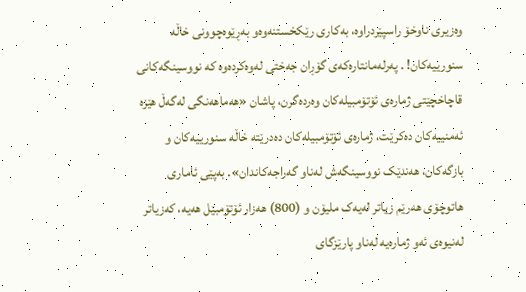وه‌زیرى ناوخۆ راسپێردراوه‌، به‌کارى رێکخستنه‌وه‌و به‌ڕێوه‌چوونى خاڵه‌ سنورییه‌کان! . په‌رله‌مانتاره‌که‌ى گۆڕان جه‌ختى له‌وه‌کرده‌وه‌ که‌ نووسینگه‌کانى قاچاخچێتى ژماره‌ى ئۆتۆمبیله‌کان وه‌رده‌گرن، پاشان «هه‌ماهه‌نگى له‌گه‌ڵ هێزه‌ ئه‌منییه‌کان ده‌کرێت، ژماره‌ى ئۆتۆمبیله‌کان ده‌درێته‌ خاڵه‌ سنورییه‌کان و بازگه‌کان، هه‌ندێک نووسینگه‌ش له‌ناو گه‌راجه‌کاندان». به‌پێى ئامارى هاتوچۆى هه‌رێم زیاتر له‌یه‌ک ملیۆن و (800) هه‌زار ئۆتۆمبێل هه‌یه‌، که‌زیاتر له‌نیوه‌ى ئه‌و ژماره‌یه‌ له‌ناو پارێزگاى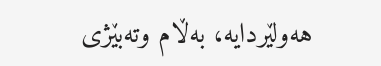هه‌ولێردایه‌، به‌ڵام وته‌بێژى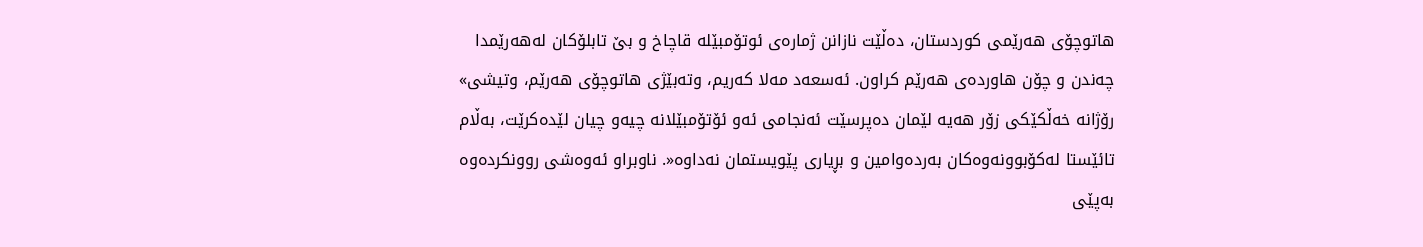هاتوچۆى هه‌رێمى کوردستان، ده‌ڵێت نازانن ژماره‌ى ئوتۆمبێله‌ قاچاخ و بێ تابلۆکان له‌هه‌رێمدا چه‌ندن و چۆن هاورده‌ى هه‌رێم کراون. ئه‌سعه‌د مه‌لا که‌ریم، وته‌بێژى هاتوچۆى هه‌رێم، وتیشى» رۆژانه‌ خه‌ڵکێکى زۆر هه‌یه‌ لێمان ده‌پرسێت ئه‌نجامى ئه‌و ئۆتۆمبێلانه‌ چیه‌و چیان لێده‌کرێت، به‌ڵام تائێستا له‌کۆبوونه‌وه‌کان به‌رده‌وامین و بڕیارى پێویستمان نه‌داوه‌«. ناوبراو ئه‌وه‌شى روونکرده‌وه‌ به‌پێى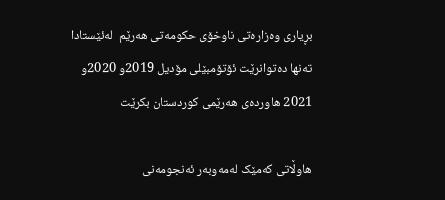بڕیارى وه‌زاره‌تى ناوخۆى حکومه‌تى هه‌رێم  له‌ئێستادا ته‌نها ده‌توانرێت ئۆتۆمبێلى مۆدیل 2019و 2020و 2021 هاورده‌ى هه‌رێمى کوردستان بکرێت

هاوڵاتى که‌مێک له‌مه‌وبه‌ر ئه‌نجومه‌نى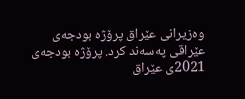وه‌زیرانى عێراق پرۆژه‌ بودجه‌ى عێراقى په‌سه‌ند کرد. پرۆژه‌ بودجه‌ى 2021ى عێراق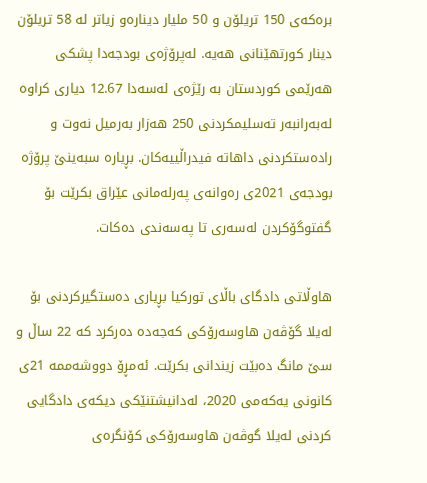بره‌که‌ى 150 تریلۆن و 50 ملیار دیناره‌و زیاتر له‌ 58 تریلۆن دینار کورتهێنانى هه‌یه‌. له‌پرۆژه‌ى بودجه‌دا پشکى هه‌رێمى کوردستان به‌ رێژه‌ى له‌سه‌دا 12.67 دیارى کراوه‌ له‌به‌رانبه‌ر ته‌سلیمکردنى 250 هه‌زار به‌رمیل نه‌وت و راده‌ستکردنى داهاته‌ فیدراڵییه‌کان. بڕیاره‌ سبه‌ینێ پرۆژه‌ بودجه‌ى 2021ى ره‌وانه‌ى په‌رله‌مانى عێراق بکرێت بۆ گفتوگۆکردن له‌سه‌رى تا په‌سه‌ندى ده‌کات.

هاوڵاتى دادگاى باڵاى تورکیا بڕیارى ده‌ستگیرکردنى بۆ له‌یلا گۆڤه‌ن هاوسه‌رۆکى که‌جه‌ده‌ ده‌رکرد که‌ 22 ساڵ و سێ مانگ ده‌بێت زیندانى بکرێت. ئه‌مڕۆ دووشه‌ممه‌ 21ى کانونى یه‌که‌مى 2020، له‌دانیشتنێکى دیکه‌ى دادگایى کردنى له‌یلا گوڤه‌ن هاوسه‌رۆکى کۆنگره‌ى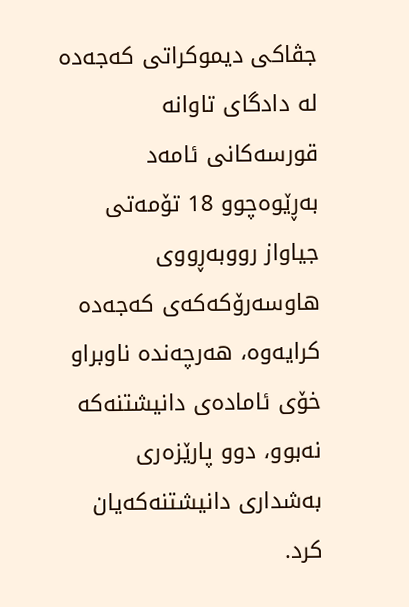جڤاکى دیموکراتى که‌جه‌ده‌ له‌ دادگاى تاوانه‌ قورسه‌کانى ئامه‌د به‌ڕێوه‌چوو 18 تۆمه‌تى جیاواز رووبه‌ڕووى هاوسه‌رۆکه‌که‌ى که‌جه‌ده‌ کرایه‌وه‌، هه‌رچه‌نده‌ ناوبراو خۆى ئاماده‌ى دانیشتنه‌که‌ نه‌بوو، دوو پارێزه‌رى به‌شدارى دانیشتنه‌که‌یان کرد.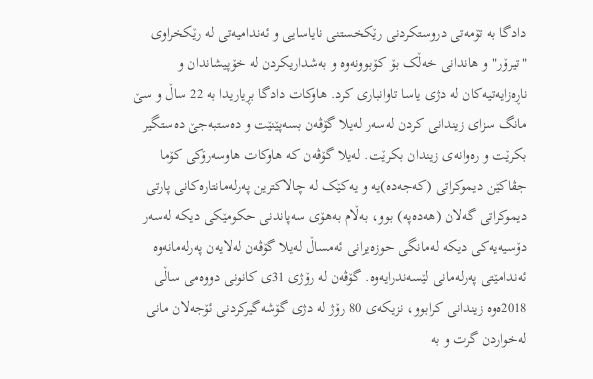دادگا به‌ تۆمه‌تى دروستکردنى رێکخستنى نایاسایى و ئه‌ندامیه‌تى له‌ رێکخراوى "تیرۆر" و هاندانى خه‌ڵک بۆ کۆبوونه‌وه‌ و به‌شداریکردن له‌ خۆپیشاندان و ناڕه‌زایه‌تیه‌کان له‌ دژى یاسا تاوانبارى کرد. هاوکات دادگا بڕیاریدا به‌ 22 ساڵ و سێ مانگ سزاى زیندانى کردن له‌سه‌ر له‌یلا گۆڤه‌ن بسه‌پێنێت و ده‌ستبه‌جێ ده‌ستگیر بکرێت و ره‌وانه‌ى زیندان بکرێت. له‌یلا گۆڤه‌ن که‌ هاوکات هاوسه‌رۆکى کۆما جڤاکێن دیموکراتى (که‌جه‌ده‌)یه‌ و یه‌کێک له‌ چالاکترین په‌رله‌مانتاره‌کانى پارتى دیموکراتى گه‌لان (هه‌ده‌په‌) بوو، به‌ڵام به‌هۆى سه‌پاندنى حکومێکى دیکه‌ له‌سه‌ر دۆسیه‌یه‌کى دیکه‌ له‌مانگى حوزه‌یرانى ئه‌مساڵ له‌یلا گۆڤه‌ن له‌لایه‌ن په‌رله‌مانه‌وه‌ ئه‌ندامێتى په‌رله‌مانى لێسه‌ندرایه‌وه‌. گۆڤه‌ن له‌ رۆژى 31ى کانونى دووه‌مى ساڵى 2018ه‌وه‌ زیندانى کرابوو، نزیکه‌ى 80 رۆژ له‌ دژى گۆشه‌گیرکردنى ئۆجه‌لان مانى له‌خواردن گرت و به‌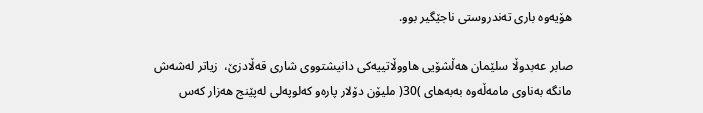هۆیه‌وه‌ بارى ته‌ندروستى ناجێگیر بوو.

صابر عه‌بدوڵا سلێمان هه‌ڵشۆیى هاووڵاتییه‌کى دانیشتووى شارى قه‌ڵادزێ،  زیاتر له‌شه‌ش مانگه‌ به‌ناوى مامه‌ڵه‌وه‌ به‌به‌هاى )30( ملیۆن دۆلار پاره‌و که‌لوپه‌لى له‌پێنج هه‌زار که‌س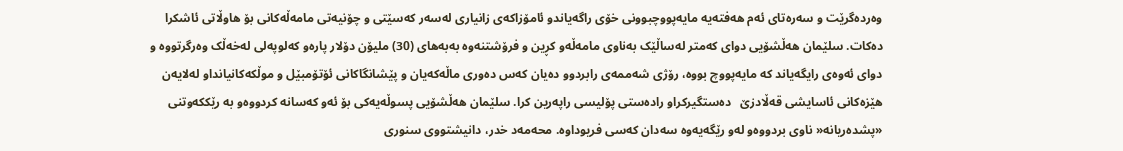وه‌رده‌گرێت و سه‌ره‌تاى ئه‌م هه‌فته‌یه‌ مایه‌پووچبوونى خۆى راگه‌یاندو ئامۆزاکه‌ى زانیارى له‌سه‌ر که‌سێتى و چۆنیەتى مامه‌ڵه‌کانى بۆ ‌هاوڵاتى ئاشکرا ده‌کات. سلێمان هه‌ڵشۆیى دواى که‌متر له‌ساڵێک به‌ناوى مامه‌ڵه‌و کڕین و فرۆشتنه‌وه‌ به‌به‌هاى (30) ملیۆن دۆلار پاره‌و که‌لوپه‌لى له‌خه‌ڵک وه‌رگرتووه‌ و دواى ئه‌وه‌ى رایگه‌یاند که‌ مایه‌پووچ بووه‌، رۆژى شه‌ممه‌ى رابردوو ده‌یان که‌س ده‌ورى ماڵه‌که‌یان و پێشانگاکانى ئۆتۆمبێل و موڵکه‌کانیانداو له‌لایه‌ن هێزه‌کانى ئاسایشى قه‌ڵادزێ   ده‌ستگیرکراو راده‌ستى پۆلیسى راپه‌رین کرا. سلێمان هه‌ڵشۆیى پسوڵه‌یه‌کى بۆ ئه‌و که‌سانه‌ کردووه‌و به‌ رێککه‌وتنى «پشده‌ریانه‌« ناوى بردووه‌و له‌و رێگه‌یه‌وه‌ سه‌دان که‌سى فریوداوه‌. محەمەد خدر، دانیشتووى سنورى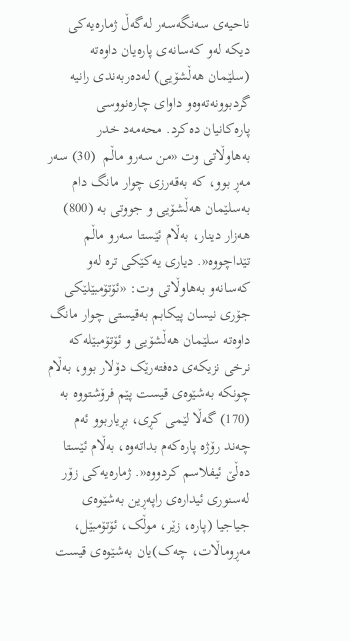ناحیه‌ى سه‌نگه‌سه‌ر له‌گه‌ڵ ژماره‌یه‌کى دیکه‌ له‌و که‌سانه‌ى پاره‌یان داوه‌ته‌ (سلێمان هه‌ڵشۆیى) له‌ده‌ربه‌ندى رانیه‌ گردبوونه‌ته‌وه‌و داواى چاره‌نووسى پاره‌کانیان ده‌کرد. محەمەد خدر به‌‌هاوڵاتى وت «من سه‌رو ماڵم  (30) سه‌ر مه‌ڕ بوو، که‌ به‌قه‌رزى چوار مانگ دام به‌سلێمان هه‌ڵشۆیى و جووتى به‌ (800) هه‌زار دینار، به‌ڵام ئێستا سه‌رو ماڵم تێداچووه‌«. دیارى یه‌کێکى تره‌ له‌و که‌سانه‌و به‌‌هاوڵاتى وت: «ئۆتۆمبێلێکى جۆرى نیسان پیکابم به‌قیستى چوار مانگ داوه‌ته‌ سلێمان هه‌ڵشۆیى و ئۆتۆمبێله‌که‌ نرخى نزیکه‌ى ده‌فته‌رێک دۆلار بوو، به‌ڵام چونکه‌ به‌شێوه‌ى قیست پێم فرۆشتووه‌ به‌ (170) گه‌ڵا لێمى کڕى، بڕیاربوو ئه‌م چه‌ند رۆژه‌ پاره‌که‌م بداته‌وه‌، به‌ڵام ئێستا ده‌ڵێ ئیفلاسم کردووه‌«. ژماره‌یه‌کى زۆر له‌سنورى ئیداره‌ى راپه‌ڕین به‌شێوه‌ى جیاجیا (پاره‌، زێر، موڵک، ئۆتۆمبێل، مه‌ڕوماڵات، چه‌ک)یان به‌شێوه‌ى قیست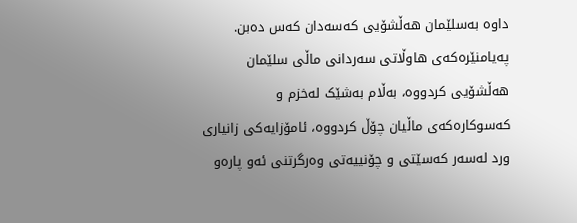داوه‌ به‌سلێمان هه‌ڵشۆیى که‌سه‌دان که‌س ده‌بن. په‌یامنێره‌که‌ى ‌هاوڵاتى سه‌ردانى ماڵى سلێمان هه‌ڵشۆیی کردووه‌، به‌ڵام به‌شێک له‌خزم و که‌سوکاره‌که‌ى ماڵیان چۆڵ کردووه‌، ئامۆزایه‌کى زانیارى ورد له‌سه‌ر که‌سێتى و چۆنییەتى وه‌رگرتنى ئه‌و پاره‌و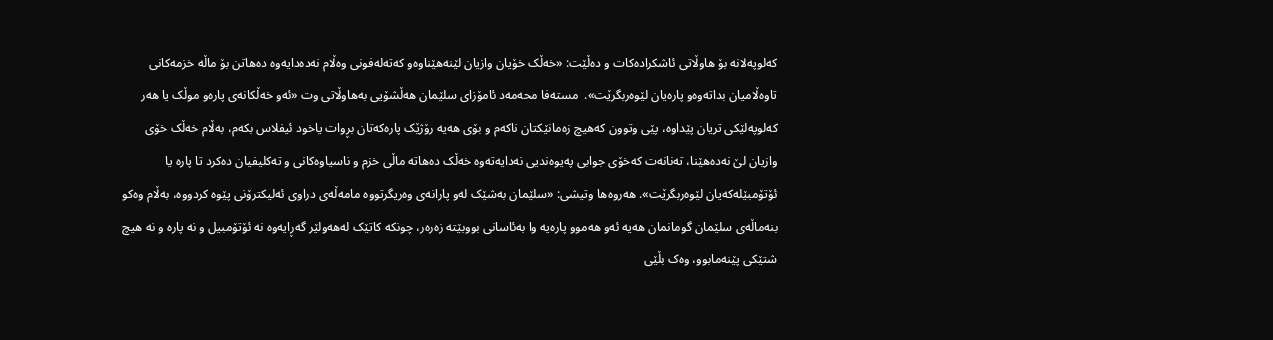که‌لوپه‌لانه‌ بۆ ‌هاوڵاتى ئاشکراده‌کات و ده‌ڵێت: «خه‌ڵک خۆیان وازیان لێنه‌هێناوه‌و که‌ته‌له‌فونى وه‌ڵام نەدەدایه‌وه‌ ده‌هاتن بۆ ماڵه‌ خزمه‌کانى تاوه‌ڵامیان بداته‌وه‌و پاره‌یان لێوه‌ربگرێت».  مسته‌فا محەمەد ئامۆزاى سلێمان هه‌ڵشۆیى به‌‌هاوڵاتى وت «ئه‌و خه‌ڵکانه‌ى پاره‌و موڵک یا هه‌ر که‌لوپه‌لێکى تریان پێداوه‌، پێى وتوون که‌هیچ زه‌مانێکتان ناکه‌م و بۆى هه‌یه‌ رۆژێک پاره‌که‌تان بڕوات یاخود ئیفلاس بکه‌م، به‌ڵام خه‌ڵک خۆى وازیان لێ نه‌ده‌هێنا، ته‌نانه‌ت که‌خۆى جوابى په‌یوه‌ندیى نه‌دایەتەوه‌ خه‌ڵک ده‌هاته‌ ماڵى خزم و ناسیاوه‌کانى و ته‌کلیفیان ده‌کرد تا پاره‌ یا ئۆتۆمبێله‌که‌یان لێوه‌ربگرێت». هه‌روه‌ها وتیشى: «سلێمان به‌شێک له‌و پارانه‌ى وه‌ریگرتووه‌ مامه‌ڵه‌ى دراوى ئه‌لیکترۆنى پێوه‌ کردووه‌، به‌ڵام وه‌کو بنه‌ماڵه‌ى سلێمان گومانمان هه‌یه‌ ئه‌و هه‌موو پاره‌یه‌ وا به‌ئاسانى بووبێته‌ زه‌ره‌ر، چونکه‌ کاتێک له‌هه‌ولێر گه‌ڕایه‌وه‌ نه‌ ئۆتۆمبیل و نه‌ پاره‌ و نه‌ هیچ شتێکى پێنه‌مابوو، وه‌ک بڵێى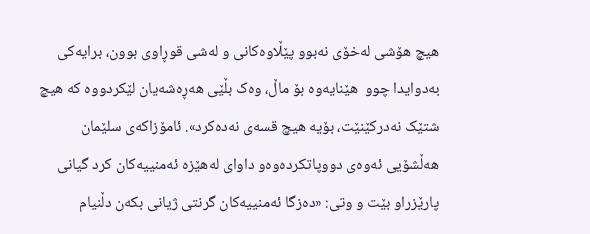هیچ هۆشى له‌خۆى نه‌بوو پێڵاوه‌کانى و له‌شى قوڕاوى بوون، برایه‌کى به‌دوایدا چوو  هێنایه‌وه‌ بۆ ماڵ، وه‌ک بڵێى هه‌ڕه‌شه‌یان لێکردووه‌ که‌ هیچ شتێک نه‌درکێنێت، بۆیه‌ هیچ قسه‌ى نه‌ده‌کرد». ئامۆزاکه‌ى سلێمان هه‌ڵشۆیى ئه‌وه‌ى دووپاتکرده‌وه‌و داواى له‌هێزه‌ ئه‌منییه‌کان کرد گیانى پارێزراو بێت و وتى: «ده‌زگا ئه‌منییه‌کان گرنتى ژیانى بکه‌ن دڵنیام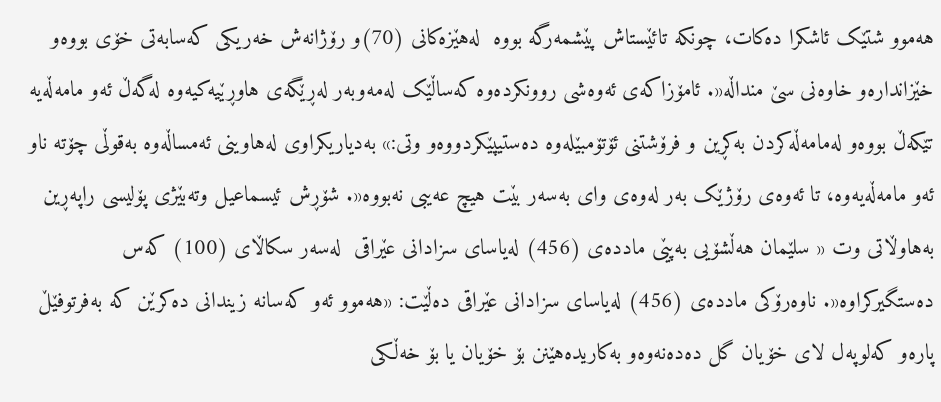هه‌موو شتێک ئاشکرا ده‌کات، چونکه‌ تائێستاش پێشمه‌رگه‌ بووه‌  له‌هێزه‌کانى (70)و رۆژانه‌ش خه‌ریکى که‌سابه‌تى خۆى بووه‌و خێزانداره‌و خاوه‌نى سێ منداڵه‌«. ئامۆزاکه‌ى ئه‌وه‌شى روونکرده‌وه‌ که‌ساڵێک له‌مه‌وبه‌ر له‌ڕێگه‌ى هاوڕێیه‌کیه‌وه‌ له‌گه‌ڵ ئه‌و مامه‌ڵه‌یه‌ تێکه‌ڵ بووه‌و له‌مامه‌ڵەکردن به‌کڕین و فرۆشتنى ئۆتۆمبێله‌وه‌ ده‌ستیپێکردووه‌و وتى:» به‌دیاریکراوى له‌هاوینى ئه‌مساڵه‌وه‌ به‌قوڵى چۆته‌ ناو ئه‌و مامه‌ڵه‌یه‌وە، تا ئه‌وه‌ى رۆژێک به‌ر له‌وه‌ى واى به‌سه‌ر بێت هیچ عه‌یبى نه‌بووه‌«. شۆڕش ئیسماعیل وته‌بێژى پۆلیسى راپه‌ڕین به‌‌هاوڵاتى وت « سلێمان هه‌ڵشۆیى به‌پێى مادده‌ى (456) له‌یاساى سزادانى عێراقى  له‌سه‌ر سکاڵاى (100) که‌س ده‌ستگیرکراوه‌«. ناوه‌رۆکى مادده‌ى (456) له‌یاساى سزادانى عێراقى ده‌ڵێت: «هه‌موو ئه‌و که‌سانه‌ زیندانى ده‌کرێن که‌ به‌فرتوفێڵ پاره‌و که‌لوپه‌ل لاى خۆیان گل ده‌ده‌نه‌وه‌و به‌کاریده‌هێنن بۆ خۆیان یا بۆ خه‌ڵکى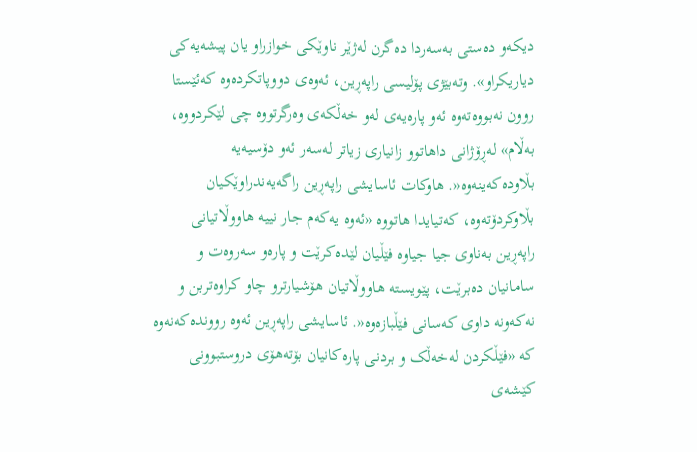دیکه‌و ده‌ستى به‌سه‌ردا ده‌گرن له‌ژێر ناوێکى خوازراو یان پیشه‌یه‌کى دیاریکراو». وته‌بێژى پۆلیسى راپه‌ڕین، ئه‌وه‌ى دووپاتکرده‌وه‌ که‌ئێستا روون نه‌بووەته‌وه‌ ئه‌و پاره‌یه‌ى له‌و خه‌ڵکه‌ى وه‌رگرتووه‌ چى لێکردووه‌، به‌ڵام» له‌ڕۆژانى داهاتوو زانیارى زیاتر له‌سه‌ر ئه‌و دۆسیه‌یه‌ بڵاوده‌که‌ینه‌وه‌«. هاوکات ئاسایشى راپه‌ڕین راگه‌یه‌ندراوێکیان بڵاوکردۆته‌وه‌، که‌تیایدا هاتووه‌ «ئه‌وه‌ یه‌که‌م جار نییه‌ هاووڵاتیانى راپه‌ڕین به‌ناوى جیا جیاوه‌ فێڵیان لێده‌کرێت و پاره‌و سه‌روه‌ت و سامانیان ده‌برێت، پێویسته‌ هاووڵاتیان هۆشیارترو چاو کراوه‌تربن و نه‌که‌ونه‌ داوى که‌سانى فێڵبازه‌وه‌«. ئاسایشى راپه‌ڕین ئه‌وه‌ روونده‌که‌نه‌وه‌ که‌ «فێڵکردن له‌خه‌ڵک و بردنى پاره‌کانیان بۆته‌هۆى دروستبوونى کێشه‌ى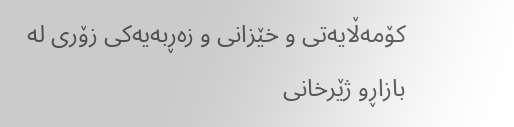کۆمه‌ڵایه‌تى و خێزانى و زه‌ڕبه‌یه‌کى زۆرى له‌ بازاڕو ژێرخانى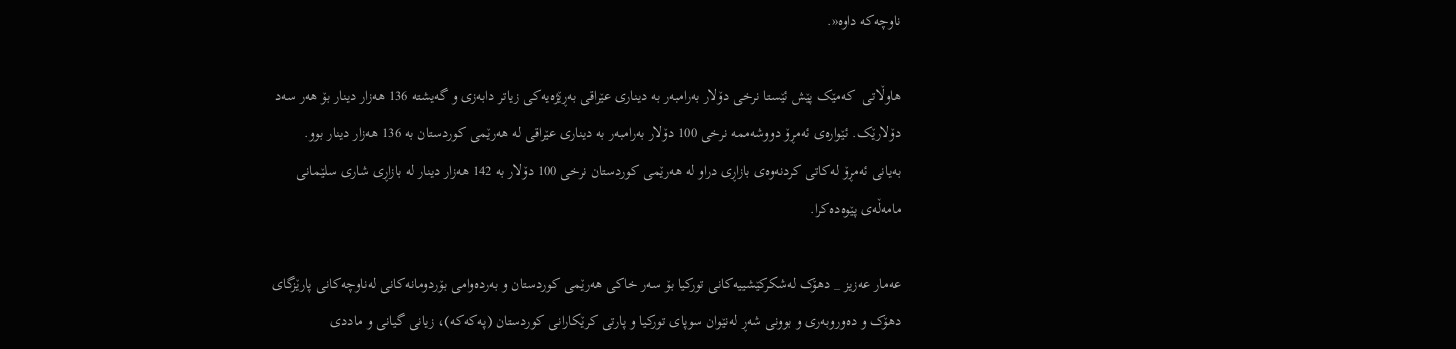ناوچه‌که‌ داوه‌«.

هاوڵاتى ‌ که‌مێک پێش ئێستا نرخى دۆلار به‌رامبه‌ر به‌ دینارى عێراقى به‌ڕێژه‌یه‌کى زیاتر دابه‌زی و گه‌یشته‌ 136 هه‌زار دینار بۆ هه‌ر سه‌د دۆلارێک. ئێواره‌ى ئه‌مڕۆ دووشه‌ممه‌ نرخی 100 دۆلار به‌رامبه‌ر به‌ دیناری عێراقی له‌ هه‌رێمی کوردستان به‌ 136 هه‌زار دینار بوو.  به‌یانى ئه‌مڕۆ له‌کاتى کردنه‌وه‌ى بازاڕى دراو له‌ هه‌رێمى کوردستان نرخى 100 دۆلار به‌ 142 هه‌زار دینار له‌ بازاڕى شارى سلێمانى مامه‌ڵه‌ى پێوه‌ده‌کرا.

عه‌مار عه‌زیز _ دهۆک له‌شکرکێشییه‌کانى تورکیا بۆ سەر خاکى هه‌رێمى کوردستان و به‌رده‌وامى بۆردومانه‌کانى له‌ناوچه‌کانى پارێزگاى دهۆک و ده‌وروبه‌رى و بوونى شه‌ڕ له‌نێوان سوپاى تورکیا و پارتى کرێکارانى کوردستان (په‌که‌که‌)، زیانى گیانى و ماددى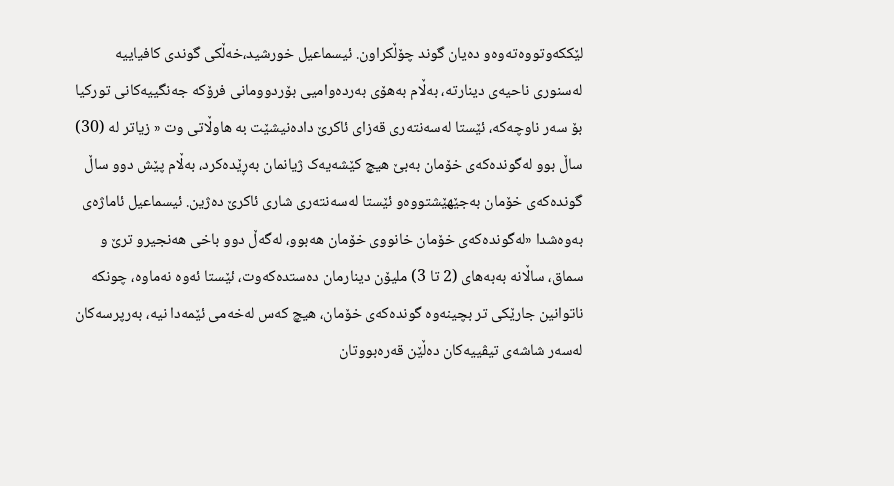لێککه‌وتووه‌ته‌وه‌و ده‌یان گوند چۆڵکراون. ئیسماعیل خورشید،خه‌ڵکى گوندى کافیاییه‌ له‌سنورى ناحیه‌ى دینارته‌، به‌ڵام به‌هۆى به‌رده‌وامیى بۆردوومانى فرۆکه‌ جه‌نگییه‌کانى تورکیا بۆ سه‌ر ناوچه‌که‌، ئێستا له‌سه‌نته‌رى قه‌زاى ئاکرێ داده‌نیشێت به‌ ‌هاوڵاتى وت « زیاتر له‌ (30) ساڵ بوو له‌گونده‌که‌ى خۆمان به‌بێ هیچ کێشه‌یەک ژیانمان به‌ڕێده‌کرد، به‌ڵام پێش دوو ساڵ گونده‌که‌ى خۆمان به‌جێهێشتووه‌و ئێستا له‌سه‌نته‌رى شارى ئاکرێ ده‌ژین. ئیسماعیل ئاماژه‌ى به‌وه‌شدا «له‌گونده‌که‌ى خۆمان خانووى خۆمان هه‌بوو، له‌گه‌ڵ دوو باخى هه‌نجیرو ترێ و سماق، ساڵانه‌ به‌بەهاى (2 تا 3) ملیۆن دینارمان دەستده‌که‌وت، ئێستا ئه‌وه‌ نه‌ماوه‌، چونکه‌ ناتوانین جارێکى تر بچینه‌وە گونده‌که‌ى خۆمان، هیچ که‌س له‌خه‌مى ئێمه‌دا نیه‌، به‌رپرسه‌کان له‌سه‌ر شاشه‌ى تیڤییه‌کان ده‌ڵێن قه‌ره‌بووتان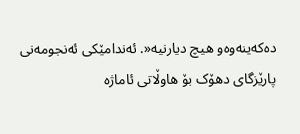ده‌که‌ینەوەو هیچ دیارنیه‌«. ئه‌ندامێکى ئه‌نجومه‌نى پارێزگاى دهۆک بۆ ‌هاوڵاتى ئاماژه‌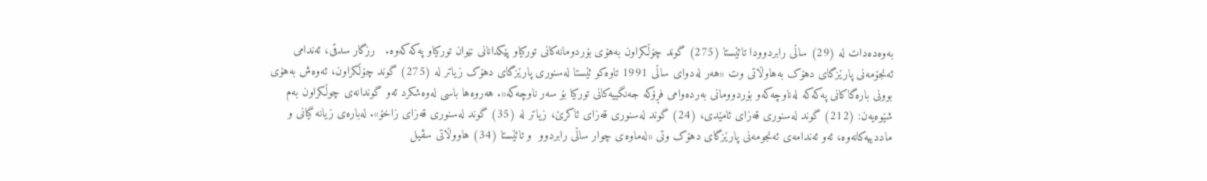به‌وه‌ده‌دات له‌ (29) ساڵى رابردوودا تائێستا (275) گوند چۆڵکراون به‌هۆى بۆردومانه‌کانى تورکیاو پێکدانانى نێوان تورکیاو په‌که‌که‌وه‌.   رزگار سدقى، ئه‌ندامى ئه‌نجۆمه‌نى پارێزگاى دهۆک به‌‌هاوڵاتى وت «هه‌ر له‌دواى ساڵى 1991 تاوه‌کو ئێستا له‌سنورى پارێزگاى دهۆک زیاتر له‌ (275) گوند چۆڵکراون، ئه‌وه‌ش به‌هۆى بوونى باره‌گاکانى په‌که‌که‌ له‌ناوچه‌که‌و بۆردوومانى به‌رده‌وامى فڕۆکه‌ جه‌نگییه‌کانى تورکیا بۆ سه‌ر ناوچه‌که‌«. هه‌روه‌ها باسى له‌وه‌شکرد ئه‌و گوندانه‌ى چوڵکراون به‌م شێوه‌یه‌ن: (212) گوند له‌سنورى قه‌زاى ئامێدى، (24) گوند له‌سنورى قه‌زاى ئاکرێ، زیاتر له‌ (35) گوند له‌سنورى قه‌زاى زاخۆ». له‌باره‌ى زیانه‌ گیانى و ماددییه‌کانه‌وه‌، ئه‌و ئه‌ندامه‌ى ئه‌نجومه‌نى پارێزگاى دهۆک وتى «له‌ماوه‌ى چوار ساڵى رابردوو  و تائێستا (34) هاووڵاتى سڤیل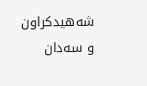شه‌هیدکراون و سه‌دان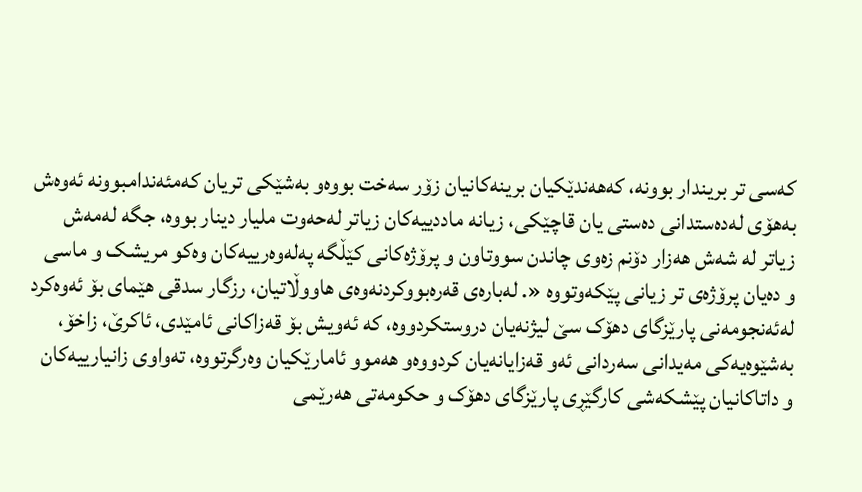که‌سى تر بریندار بوونه‌، که‌هه‌ندێکیان برینه‌کانیان زۆر سه‌خت بووه‌و به‌شێکى تریان کەمئەندامبوونه‌ ئه‌وه‌ش به‌هۆى له‌ده‌ستدانى ده‌ستى یان قاچێکی، زیانه‌ ماددییەکان زیاتر له‌حه‌وت ملیار دینار بووه‌، جگه‌ له‌مه‌ش زیاتر له‌ شەش هه‌زار دۆنم زه‌وى چاندن سووتاون و پرۆژه‌کانى کێڵگه‌ په‌له‌وه‌رییه‌کان وه‌کو مریشک و ماسى و ده‌یان پرۆژه‌ى تر زیانى پێکه‌وتووه‌ «. له‌باره‌ى قه‌ره‌بووکردنه‌وه‌ى هاووڵاتیان، رزگار سدقى هێماى بۆ ئه‌وه‌کرد له‌ئه‌نجومه‌نى پارێزگاى دهۆک سێ لیژنه‌یان دروستکردووه‌، که‌ ئه‌ویش بۆ قه‌زاکانى ئامێدى، ئاکرێ، زاخۆ، به‌شێوه‌یه‌کى مه‌یدانى سه‌ردانى ئه‌و قه‌زایانه‌یان کردووه‌و هه‌موو ئامارێکیان وه‌رگرتووه‌، ته‌واوى زانیارییه‌کان و داتاکانیان پێشکه‌شى کارگێڕى پارێزگاى دهۆک و حکومه‌تى هه‌رێمى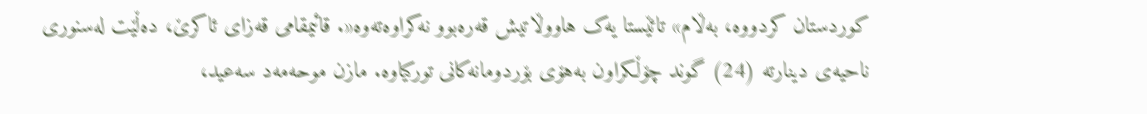کوردستان کردووه‌، به‌ڵام» تائێستا یه‌ک هاووڵاتیش قه‌ره‌بوو نه‌کراوه‌ته‌وه‌«. قائیمقامى قه‌زاى ئاکرێ، ده‌ڵێت له‌سنورى ناحیه‌ى دینارته‌ (24) گوند چۆڵکراون به‌هۆى بۆردومانه‌کانى تورکیاوه‌. مازن موحه‌مه‌د سه‌عید،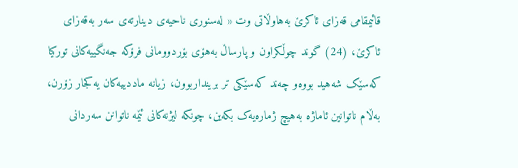قائیمقامى قه‌زاى ئاکرێ به‌‌هاوڵاتى وت « له‌سنورى ناحیه‌ى دینارته‌ى سه‌ر به‌قه‌زاى ئاکرێ، (24) گوند چوڵکراون و پارساڵ به‌هۆى بۆردوومانى فرۆکه‌ جه‌نگییه‌کانى تورکیا که‌سێک شه‌هید بووه‌و چه‌ند که‌سێکى تر برینداربوون، زیانه‌ ماددییەکان یه‌کجار زۆرن، به‌ڵام ناتوانین ئاماژه‌ به‌هیچ ژماره‌یه‌ک بکه‌ین، چونکه‌ لیژنه‌کانى ئێمه‌ ناتوانن سه‌ردانى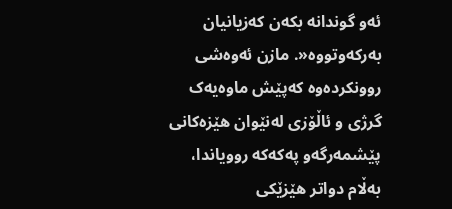ئه‌و گوندانه‌ بکه‌ن که‌زیانیان به‌رکه‌وتووه‌«. مازن ئه‌وه‌شى روونکرده‌وه‌ که‌پێش ماوه‌یه‌ک گرژى و ئاڵۆزى له‌نێوان هێزه‌کانى پێشمه‌رگه‌و په‌که‌که‌ روویاندا، به‌ڵام دواتر هێزێکى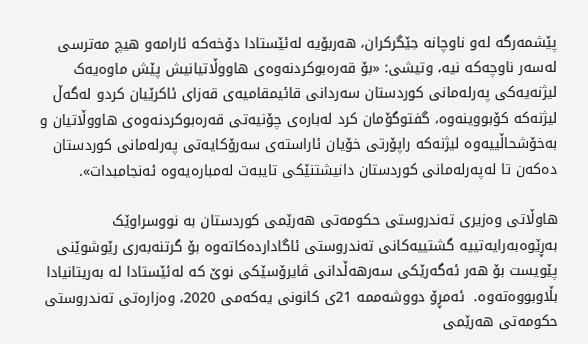پێشمه‌رگه‌ له‌و ناوچانه‌ جێگرکران، هه‌ربۆیه‌ له‌ئێستادا دۆخه‌که‌ ئارامه‌و هیچ مه‌ترسى له‌سه‌ر ناوچه‌که‌ نیه‌، وتیشى: «بۆ قه‌ره‌بوکردنه‌وه‌ى هاووڵاتیانیش پێش ماوه‌یه‌ک لیژنه‌یه‌کى په‌رله‌مانى کوردستان سه‌ردانى قائیمقامیه‌ى قه‌زاى ئاکرێیان کردو له‌گه‌ڵ لیژنه‌که‌ کۆبووینه‌وه‌، گفتوگۆمان کرد له‌باره‌ى چۆنیه‌تى قه‌ره‌بوکردنه‌وه‌ى هاووڵاتیان و به‌خۆشحاڵییه‌وه‌ لیژنه‌که‌ راپۆرتى خۆیان ئاراسته‌ى سه‌رۆکایه‌تى په‌رله‌مانى کوردستان ده‌که‌ن تا له‌په‌رله‌مانى کوردستان دانیشتنێکى تایبه‌ت له‌مباره‌یه‌وه‌ ئه‌نجامبدات».

هاوڵاتى ‌وه‌زیرى ته‌ندروستى حکومه‌تى هه‌رێمى کوردستان به‌ نووسراوێک به‌ڕێوه‌به‌رایه‌تییه‌ گشتییه‌کانى ته‌ندروستى ئاگادارده‌کاته‌وه‌ بۆ گرتنه‌به‌رى رێوشوێنى پێویست بۆ هه‌ر ئه‌گه‌رێکى سه‌رهه‌ڵدانى ڤایرۆسێکى نوێ که‌ له‌ئێستادا له‌ به‌ریتانیادا بڵاوبووه‌ته‌وه‌.  ئه‌مڕۆ دووشه‌ممه‌ 21ى کانونى یه‌که‌مى 2020، وه‌زاره‌تى ته‌ندروستى حکومه‌تى هه‌رێمى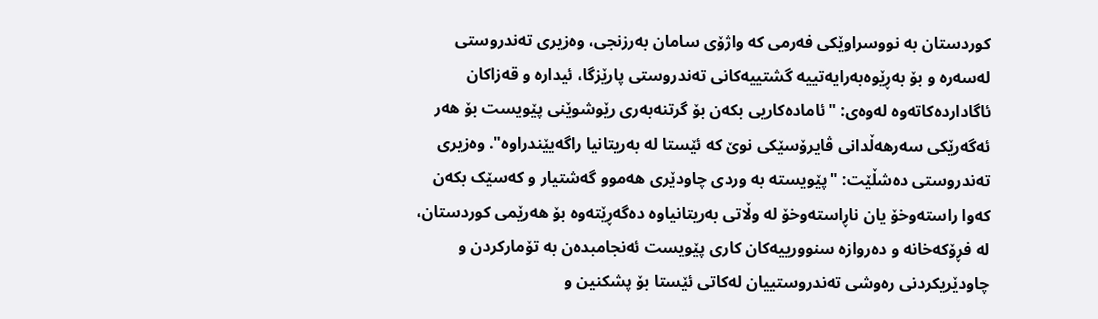کوردستان به‌ نووسراوێکى فه‌رمى که‌ واژۆى سامان به‌رزنجی، وه‌زیرى ته‌ندروستى له‌سه‌ره‌ و بۆ به‌ڕێوه‌به‌رایه‌تییه‌ گشتییه‌کانى ته‌ندروستى پارێزگا، ئیداره‌ و قه‌زاکان ئاگادارده‌کاته‌وه‌ له‌وه‌ی: "ئاماده‌کاریى بکه‌ن بۆ گرتنه‌به‌رى رێوشوێنى پێویست بۆ هه‌ر ئه‌گه‌رێکى سه‌رهه‌ڵدانى ڤایرۆسێکى نوێ که‌ ئێستا له‌ به‌ریتانیا راگه‌یێندراوه‌". وه‌زیرى ته‌ندروستى ده‌شڵێت: "پێویسته‌ به‌ وردى چاودێرى هه‌موو گه‌شتیار و که‌سێک بکه‌ن که‌وا راسته‌وخۆ یان ناڕاسته‌وخۆ له‌ وڵاتى به‌ریتانیاوه‌ ده‌گه‌ڕێته‌وه‌ بۆ هه‌رێمى کوردستان، له‌ فڕۆکه‌خانه‌ و ده‌روازه‌ سنوورییه‌کان کارى پێویست ئه‌نجامبده‌ن به‌ تۆمارکردن و چاودێریکردنى ره‌وشى ته‌ندروستییان له‌کاتى ئێستا بۆ پشکنین و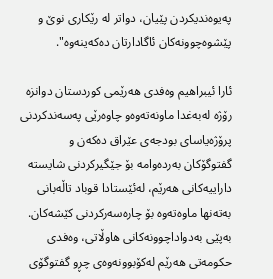په‌یوه‌ندیکردن پێیان، دواتر له‌ رێکارى نوێ و پێشوه‌چوونه‌کان ئاگادارتان ده‌که‌ینه‌وه‌".

ئارا ئیبراهیم وه‌فدى هه‌رێمى کوردستان دوانزه‌ رۆژه‌ له‌به‌غدا ماونه‌ته‌وه‌و چاوه‌رێى په‌سه‌ندکردنى پرۆژه‌یاسای بودجه‌ى عێراق ده‌که‌ن و گفتوگۆکان به‌رده‌وامه‌ بۆ جێگیرکردنى شایسته‌ داراییه‌کانى هه‌رێم، له‌ئێستادا قوباد تاڵه‌بانى به‌ته‌نها ماوه‌ته‌وه‌ بۆ چاره‌سه‌رکردنى کێشه‌کان. به‌پێى به‌دواداچوونه‌کانى ‌هاوڵاتى، وه‌فدى حکومه‌تى هه‌رێم له‌کۆبوونه‌وه‌ى چڕو گفتوگۆى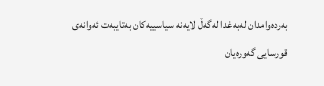به‌رده‌وامدان له‌به‌غدا له‌گه‌ڵ لایه‌نه‌ سیاسییه‌کان به‌تایبه‌ت ئه‌وانه‌ى قورسایی گه‌وره‌یان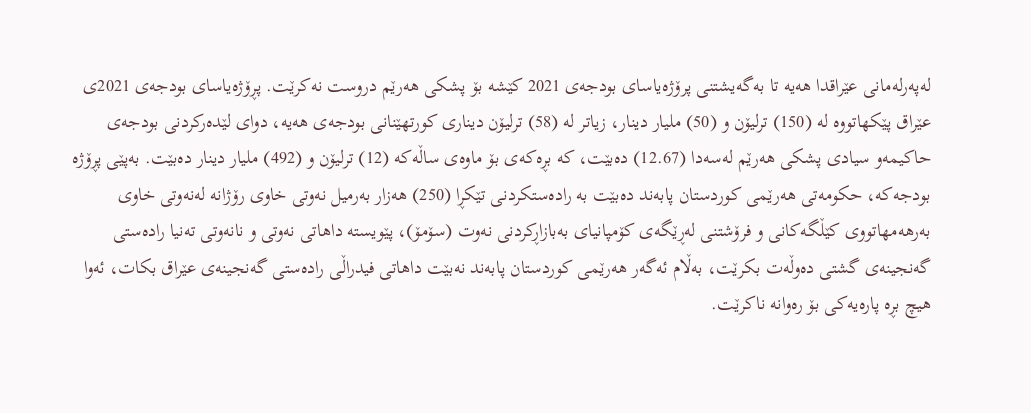له‌په‌رله‌مانى عێراقدا هه‌یه‌ تا به‌گه‌یشتنى پرۆژه‌یاسای بودجه‌ى 2021 کێشه‌ بۆ پشکى هه‌رێم دروست نه‌کرێت. پڕۆژه‌یاسای بودجه‌ى 2021ى عێراق پێکهاتووه‌ له‌ (150) ترلیۆن و (50) ملیار دینار، زیاتر له‌ (58) ترلیۆن دینارى کورتهێنانى بودجه‌ى هه‌یه‌، دواى لێده‌رکردنى بودجه‌ى حاکیمه‌و سیادى پشکى هه‌رێم له‌سه‌دا (12.67) ده‌بێت، که‌ بڕه‌که‌ى بۆ ماوه‌ى ساڵه‌که‌ (12) ترلیۆن و (492) ملیار دینار ده‌بێت. به‌پێى پڕۆژه‌ بودجه‌که‌، حکومه‌تى هه‌رێمى کوردستان پابه‌ند ده‌بێت به‌ راده‌ستکردنى تێکڕا (250) هه‌زار به‌رمیل نه‌وتى خاوى رۆژانه‌ له‌نه‌وتى خاوى به‌رهه‌مهاتووى کێڵگه‌کانى و فرۆشتنى له‌ڕێگه‌ى کۆمپانیاى به‌بازاڕکردنى نه‌وت (سۆمۆ)، پێویسته‌ داهاتى نه‌وتى و نانه‌وتى ته‌نیا راده‌ستى گه‌نجینه‌ى گشتى ده‌وڵه‌ت بکرێت، به‌ڵام ئه‌گه‌ر هه‌رێمى کوردستان پابه‌ند نه‌بێت داهاتى فیدراڵى راده‌ستى گه‌نجینه‌ى عێراق بکات، ئه‌وا هیچ بڕه‌ پاره‌یه‌کى بۆ ره‌وانه‌ ناکرێت.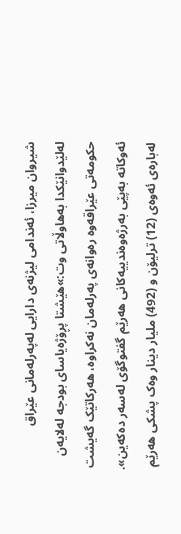شیروان میرزا، ئه‌ندامى لیژنه‌ى دارایى له‌په‌رله‌مانى عێراق له‌لێدوانێکدا به‌‌هاوڵاتى وت:»هێشتا پڕۆژه‌یاساى بودجه‌ له‌لایه‌ن حکومه‌تى عێراقه‌وه‌ ره‌وانه‌ى په‌رله‌مان نه‌کراوه‌، هه‌رکاتێک گه‌یشت ئه‌وکاته‌ به‌پێى به‌رژه‌وه‌ندییه‌کانى هه‌رێم گفتوگۆى له‌سه‌ر ده‌که‌ین». له‌باره‌ى ئه‌وه‌ى (12) ترلیۆن و (492) ملیار دینار وه‌ک پشکى هه‌رێم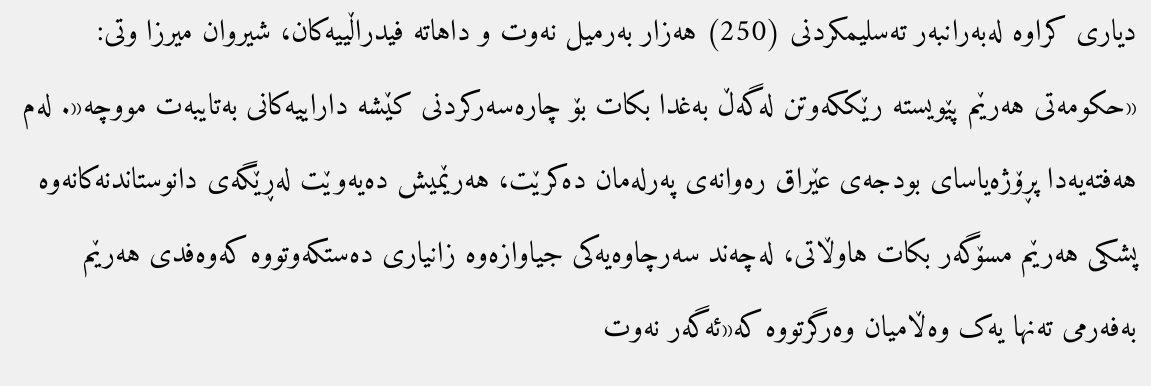دیارى کراوه‌ له‌به‌رانبه‌ر ته‌سلیمکردنى (250) هه‌زار به‌رمیل نه‌وت و داهاته‌ فیدراڵییه‌کان، شیروان میرزا وتى: «حکومه‌تى هه‌رێم پێویسته‌ رێککه‌وتن له‌گه‌ڵ به‌غدا بکات بۆ چاره‌سه‌رکردنى کێشه‌ داراییه‌کانى به‌تایبه‌ت مووچه‌«. لەم هەفتەیەدا پڕۆژه‌یاساى بودجه‌ی عێراق رەوانەی پەرلەمان دەکرێت، هەرێمیش دەیەوێت لەڕێگەی دانوستاندنەکانەوە پشکی هەرێم مسۆگەر بکات ‌هاوڵاتى، لەچه‌ند سه‌رچاوه‌یه‌کى جیاوازه‌وه‌ زانیارى ده‌ستکه‌وتووه‌ که‌وه‌فدى هه‌رێم به‌فه‌رمى ته‌نها یه‌ک وه‌ڵامیان وه‌رگرتووه‌ که‌«ئه‌گه‌ر نه‌وت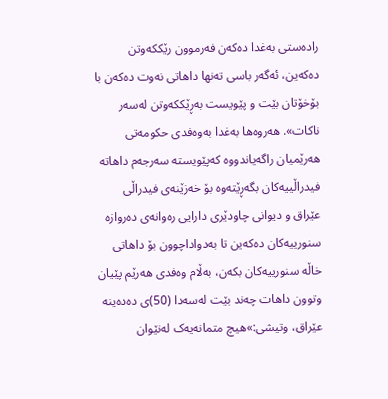راده‌ستى به‌غدا ده‌که‌ن فه‌رموون رێککه‌وتن ده‌که‌ین، ئه‌گه‌ر باسى ته‌نها داهاتى نه‌وت ده‌که‌ن با بۆخۆتان بێت و پێویست به‌ڕێککه‌وتن له‌سه‌ر ناکات». هه‌روه‌ها به‌غدا به‌وه‌فدى حکومه‌تى هه‌رێمیان راگه‌یاندووه‌ که‌پێویسته‌ سه‌رجه‌م داهاته‌ فیدراڵییه‌کان بگه‌ڕێته‌وه‌ بۆ خه‌زێنه‌ى فیدراڵى عێراق و دیوانى چاودێرى دارایى ره‌وانه‌ى ده‌روازه‌ سنورییه‌کان ده‌که‌ین تا به‌دواداچوون بۆ داهاتى خاڵه‌ سنورییه‌کان بکه‌ن، به‌ڵام وه‌فدى هه‌رێم پێیان وتوون داهات چه‌ند بێت له‌سه‌دا (50)ى ده‌ده‌ینه‌ عێراق، وتیشى:»هیچ متمانه‌یه‌ک له‌نێوان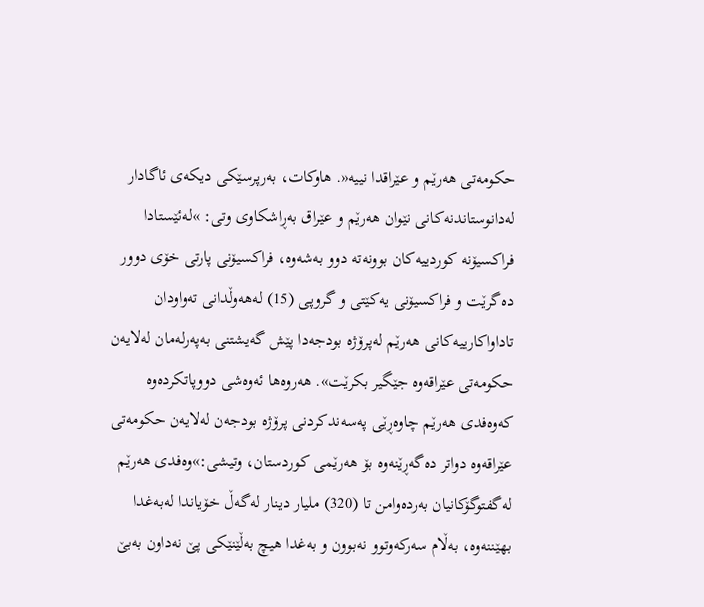حکومه‌تى هه‌رێم و عێراقدا نییه‌«. هاوکات، به‌رپرسێکى دیکه‌ى ئاگادار له‌دانوستاندنه‌کانى نێوان هه‌رێم و عێراق به‌ڕاشکاوى وتى: »له‌ئێستادا فراکسیۆنه‌ کوردییه‌کان بوونه‌ته‌ دوو به‌شه‌وه‌، فراکسیۆنى پارتى خۆى دوور ده‌گرێت و فراکسیۆنى یه‌کێتى و گروپى (15) له‌هه‌وڵدانى ته‌واودان تاداواکارییه‌کانى هه‌رێم له‌پرۆژه‌ بودجه‌دا پێش گه‌یشتنى به‌په‌رله‌مان له‌لایه‌ن حکومه‌تى عێراقه‌وه‌ جێگیر بکرێت». هه‌روه‌ها ئه‌وه‌شى دووپاتکرده‌وه‌ که‌وه‌فدى هه‌رێم چاوه‌ڕێى په‌سه‌ندکردنى پرۆژه‌ بودجه‌ن له‌لایه‌ن حکومه‌تى عێراقه‌وه‌ دواتر ده‌گه‌ڕێنه‌وه‌ بۆ هه‌رێمى کوردستان، وتیشى:»وه‌فدى هه‌رێم له‌گفتوگۆکانیان به‌رده‌وامن تا (320) ملیار دینار له‌گه‌ڵ خۆیاندا له‌به‌غدا بهێننه‌وه‌، به‌ڵام سه‌رکه‌وتوو نه‌بوون و به‌غدا هیچ به‌ڵێنێکى پێ نه‌داون به‌بێ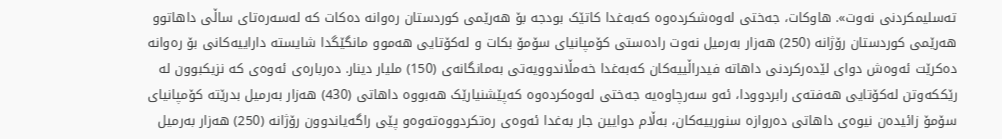ته‌سلیمکردنى نه‌وت». هاوکات، جه‌ختى له‌وه‌شکرده‌وه‌ که‌به‌غدا کاتێک بودجه‌ بۆ هه‌رێمى کوردستان ره‌وانه‌ ده‌کات که‌ له‌سه‌ره‌تاى ساڵى داهاتوو هه‌رێمى کوردستان رۆژانه‌ (250) هه‌زار به‌رمیل نه‌وت راده‌ستى کۆمپانیاى سۆمۆ بکات و له‌کۆتایى هه‌موو مانگێگدا شایسته‌ داراییه‌کانى بۆ ره‌وانه‌ ده‌کرێت ئه‌وه‌ش دواى لێده‌رکردنى داهاته‌ فیدراڵییه‌کان که‌به‌غدا خه‌مڵاندوویه‌تى به‌مانگانه‌ى (150) ملیار دینار. ده‌رباره‌ى ئه‌وه‌ى که‌ نزیکبوون له‌ رێککه‌وتن له‌کۆتایى هه‌فته‌ى رابردوودا، ئه‌و سه‌رچاوه‌یه‌ جه‌ختى له‌وه‌کرده‌وه‌ که‌پێشنیارێک هه‌بووه‌ داهاتى (430) هه‌زار به‌رمیل بدرێته‌ کۆمپانیاى سۆمۆ زائیده‌ن نیوه‌ى داهاتى ده‌روازه‌ سنورییه‌کان، به‌ڵام دوایین جار به‌غدا ئه‌وه‌ى ره‌تکردووه‌ته‌وه‌و پێى راگه‌یاندوون رۆژانه‌ (250) هه‌زار به‌رمیل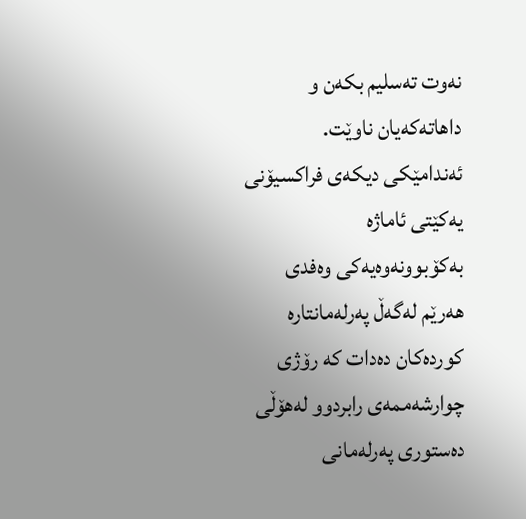نه‌وت ته‌سلیم بکه‌ن و داهاته‌که‌یان ناوێت. ئه‌ندامێکى دیکه‌ى فراکسیۆنى یه‌کێتى ئاماژه‌ به‌کۆبوونه‌وه‌یه‌کى وه‌فدى هه‌رێم له‌گه‌ڵ په‌رله‌مانتاره‌ کورده‌کان ده‌دات که‌ رۆژى چوارشه‌ممه‌ى رابردوو له‌هۆڵى ده‌ستورى په‌رله‌مانى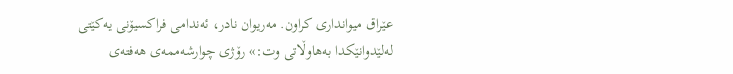عێراق میواندارى کراون. مه‌ریوان نادر، ئه‌ندامى فراکسیۆنى یه‌کێتى له‌لێدوانێکدا به‌‌هاوڵاتى وت:» رۆژى چوارشه‌ممه‌ى هه‌فته‌ى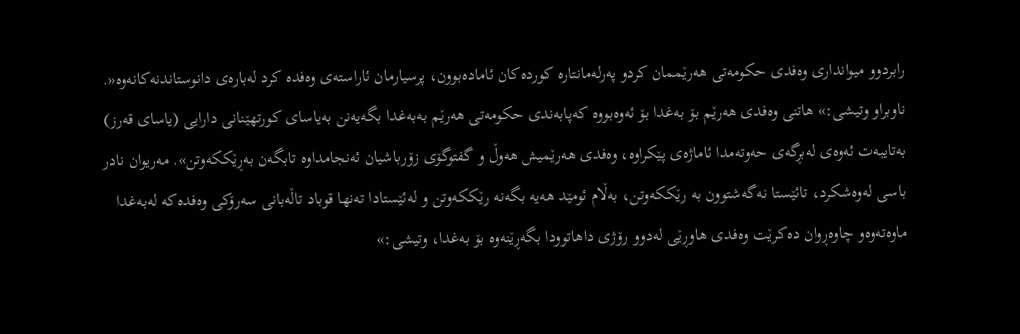رابردوو میواندارى وه‌فدى حکومه‌تى هه‌رێممان کردو په‌رله‌مانتاره‌ کورده‌کان ئاماده‌بوون، پرسیارمان ئاراسته‌ى وه‌فده‌ کرد له‌باره‌ى دانوستاندنه‌کانه‌وه‌«. ناوبراو وتیشى:» هاتنى وه‌فدى هه‌رێم بۆ به‌غدا بۆ ئه‌وه‌بووه‌ که‌پابه‌ندى حکومه‌تى هه‌رێم به‌به‌غدا بگه‌یه‌نن به‌یاساى کورتهێنانى دارایى (یاساى قه‌رز) به‌تایبه‌ت ئه‌وه‌ى له‌بڕگه‌ى حه‌وته‌مدا ئاماژه‌ى پێکراوه‌، وه‌فدى هه‌رێمیش هه‌وڵ و گفتوگۆى زۆرباشیان ئه‌نجامداوه‌ تابگه‌ن به‌ڕێککه‌وتن». مه‌ریوان نادر باسى له‌وه‌شکرد، تائێستا نه‌گه‌شتوون به‌ رێککه‌وتن، به‌ڵام ئومێد هه‌یه‌ بگه‌نه‌ رێککه‌وتن و له‌ئێستادا ته‌نها قوباد تاڵه‌بانى سه‌رۆکى وه‌فده‌که‌ له‌به‌غدا ماوه‌ته‌وه‌و چاوه‌ڕوان ده‌کرێت وه‌فدى هاوڕێى له‌دوو رۆژى داهاتوودا بگه‌ڕێنه‌وه‌ بۆ به‌غدا، وتیشى:»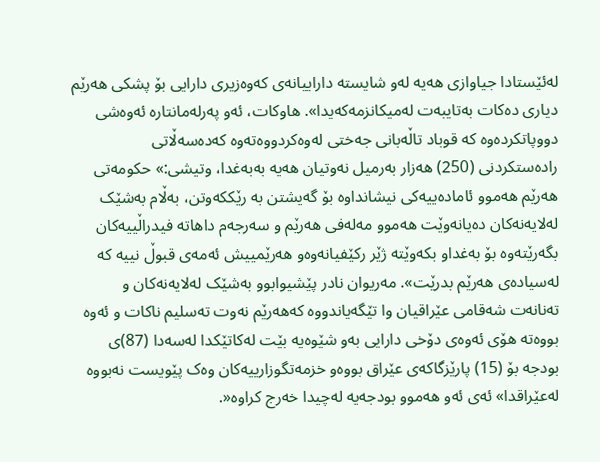له‌ئێستادا جیاوازى هه‌یه‌ له‌و شایسته‌ داراییانه‌ى که‌وه‌زیرى دارایى بۆ پشکى هه‌رێم دیارى ده‌کات به‌تایبه‌ت له‌میکانزمه‌که‌یدا». هاوکات، ئه‌و په‌رله‌مانتاره‌ ئه‌وه‌شى دووپاتکرده‌وه‌ که‌ قوباد تاڵه‌بانى جه‌ختى له‌وه‌کردووه‌ته‌وه‌ که‌ده‌سه‌ڵاتى راده‌ستکردنى (250) هه‌زار به‌رمیل نه‌وتیان هه‌یه‌ به‌به‌غدا، وتیشى:» حکومه‌تى هه‌رێم هه‌موو ئاماده‌ییه‌کى نیشانداوه‌ بۆ گه‌یشتن به‌ رێککه‌وتن، به‌ڵام به‌شێک له‌لایه‌نه‌کان ده‌یانه‌وێت هه‌موو مه‌له‌فى هه‌رێم و سه‌رجه‌م داهاته‌ فیدراڵییه‌کان بگه‌رێته‌وه‌ بۆ به‌غداو بکه‌وێته‌ ژێر رکێفیانه‌وه‌و هه‌رێمییش ئه‌مه‌ى قبوڵ نییه‌ که‌ له‌سیاده‌ى هه‌رێم بدرێت». مه‌ریوان نادر پێشیوابوو به‌شێک له‌لایه‌نه‌کان و ته‌نانه‌ت شه‌قامى عێراقیان وا تێگه‌یاندووه‌ که‌هه‌رێم نه‌وت ته‌سلیم ناکات و ئه‌وه‌ بووه‌ته‌ هۆى ئه‌وه‌ى دۆخى دارایى به‌و شێوه‌یه‌ بێت له‌کاتێکدا له‌سه‌دا (87)ى بودجه‌ بۆ (15) پارێزگاکه‌ى عێراق بووه‌و خزمه‌تگوزارییه‌کان وه‌ک پێویست نه‌بووه‌ له‌عێراقدا» ئه‌ى ئه‌و هه‌موو بودجه‌یه‌ له‌چیدا خه‌رج کراوه‌«.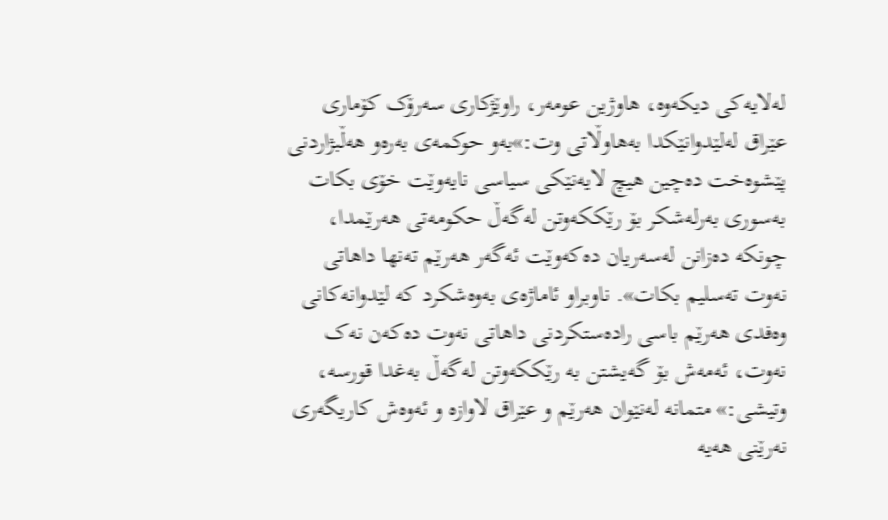له‌لایه‌کى دیکه‌وه‌، هاوژین عومه‌ر، راوێژکارى سه‌رۆک کۆمارى عێراق له‌لێدوانێکدا به‌‌هاوڵاتى وت:»به‌و حوکمه‌ى به‌ره‌و هه‌ڵبژاردنى پێشوه‌خت ده‌چین هیچ لایه‌نێکى سیاسى نایه‌وێت خۆى بکات به‌سورى به‌رله‌شکر بۆ رێککه‌وتن له‌گه‌ڵ حکومه‌تى هه‌رێمدا، چونکه‌ ده‌زانن له‌سه‌ریان ده‌که‌وێت ئه‌گه‌ر هه‌رێم ته‌نها داهاتى نه‌وت ته‌سلیم بکات». ناوبراو ئاماژه‌ى به‌وه‌شکرد که‌ لێدوانه‌کانى وه‌فدى هه‌رێم باسى راده‌ستکردنى داهاتى نه‌وت ده‌که‌ن نه‌ک نه‌وت، ئه‌مه‌ش بۆ گه‌یشتن به‌ رێککه‌وتن له‌گه‌ڵ به‌غدا قورسه‌، وتیشى:» متمانه‌ له‌نێوان هه‌رێم و عێراق لاوازه‌ و ئه‌وه‌ش کاریگه‌رى نه‌رێنى هه‌یه‌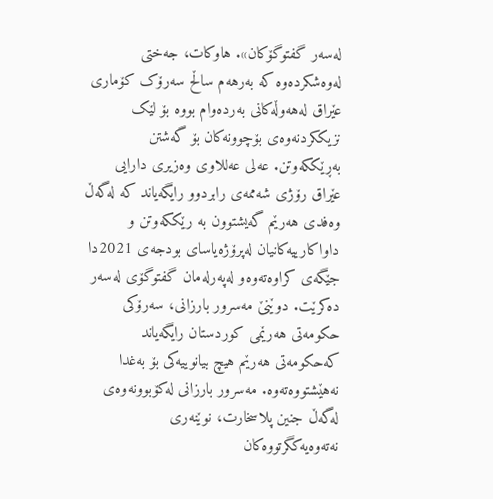له‌سه‌ر گفتوگۆکان». هاوکات، جه‌ختى له‌وه‌شکرده‌وه‌ که‌ به‌رهه‌م ساڵح سه‌رۆک کۆمارى عێراق له‌هه‌وڵه‌کانى به‌رده‌وام بووه‌ بۆ لێک نزیککردنه‌وه‌ى بۆچوونه‌کان بۆ گه‌شتن به‌ڕێککه‌وتن. عه‌لى عه‌للاوى وه‌زیرى دارایى عێراق رۆژى شه‌ممه‌ى رابردوو رایگه‌یاند که‌ له‌گه‌ڵ وه‌فدى هه‌رێم گه‌یشتوون به‌ رێککه‌وتن و داواکارییه‌کانیان له‌پرۆژه‌یاسای بودجه‌ى 2021دا جێگه‌ى کراوه‌ته‌وه‌و له‌په‌رله‌مان گفتوگۆى له‌سه‌ر ده‌کرێت. دوێنێ مه‌سرور بارزانى، سه‌رۆکى حکومه‌تى هه‌رێمى کوردستان رایگه‌یاند که‌حکومه‌تى هه‌رێم هیچ بیانوییه‌کى بۆ به‌غدا نه‌هێشتووه‌ته‌وه‌. مه‌سرور بارزانى له‌کۆبوونه‌وه‌ى له‌گه‌ڵ جنین پلاسخارت، نوێنه‌رى نه‌ته‌وه‌یه‌کگرتووه‌کان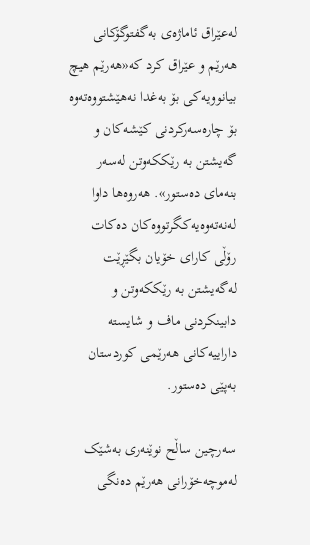له‌عێراق ئاماژه‌ى به‌گفتوگۆکانى هه‌رێم و عێراق کرد که‌«هه‌رێم هیچ بیانوویه‌کى بۆ به‌غدا نه‌هێشتووه‌ته‌وە بۆ چاره‌سه‌رکردنى کێشه‌کان و گه‌یشتن به‌ رێککه‌وتن له‌سه‌ر بنه‌ماى ده‌ستور». هه‌روه‌ها داوا له‌نه‌ته‌وه‌یه‌کگرتووه‌کان ده‌کات رۆڵى کاراى خۆیان بگێڕێت له‌گه‌یشتن به‌ رێککه‌وتن و دابینکردنى ماف و شایسته‌ داراییه‌کانى هه‌رێمى کوردستان به‌پێى ده‌ستور.

سه‌رچین ساڵح نوێنه‌رى به‌شێک له‌موچه‌خۆرانى هه‌رێم ده‌نگى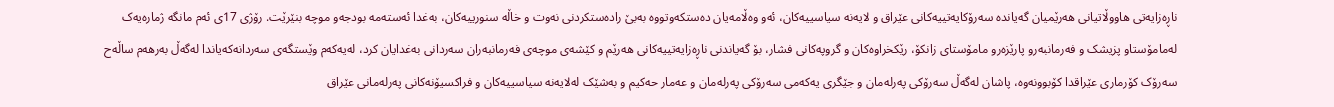ناڕه‌زایه‌تى هاووڵاتیانى هه‌رێمیان گه‌یانده‌ سه‌رۆکایه‌تییه‌کانى عێراق و لایه‌نه‌ سیاسییه‌کان، ئه‌و وه‌ڵامه‌یان ده‌ستکه‌وتووه‌ به‌بێ راده‌ستکردنى نه‌وت و خاڵه‌ سنورییه‌کان، به‌غدا ئه‌سته‌مه‌ بودجه‌و موچه‌ بنێرێت. رۆژى 17ی ئه‌م مانگه‌ ژماره‌یه‌ک له‌مامۆستاو پزیشک و فه‌رمانبه‌رو پارێزه‌رو مامۆستاى زانکۆ، رێکخراوه‌کان و گروپه‌کانى فشار، بۆ گه‌یاندنى ناڕه‌زایه‌تییه‌کانى هه‌رێم و کێشه‌ى موچه‌ى فه‌رمانبه‌ران سه‌ردانى به‌غدایان کرد، له‌یه‌که‌م وێستگه‌ى سه‌ردانه‌که‌یاندا له‌گه‌ڵ به‌رهه‌م ساڵه‌ح سه‌رۆک کۆرمارى عێراقدا کۆبوونه‌وه‌، پاشان له‌گه‌ڵ سه‌رۆکى په‌رله‌مان و جێگرى یه‌که‌مى سه‌رۆکى په‌رله‌مان و عه‌مار حه‌کیم و به‌شێک له‌لایه‌نه‌ سیاسییه‌کان و فراکسیۆنه‌کانى په‌رله‌مانى عێراق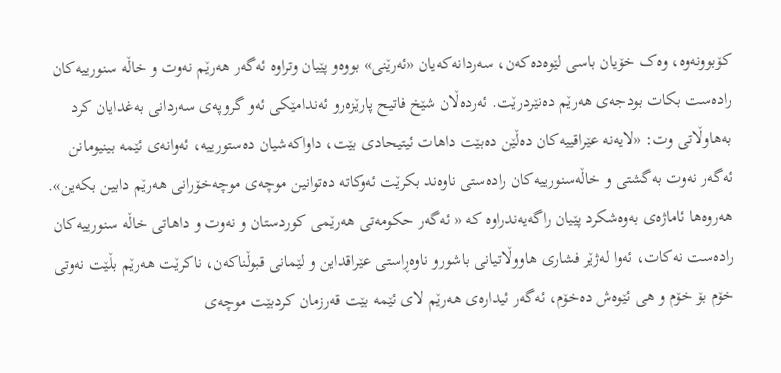کۆبوونه‌وه‌، وه‌ک خۆیان باسى لێوه‌ده‌که‌ن، سه‌ردانه‌که‌یان «ئه‌رێنى» بووه‌و پێیان وتراوه‌ ئه‌گه‌ر هه‌رێم نه‌وت و خاڵه‌ سنورییه‌کان راده‌ست بکات بودجه‌ى هه‌رێم ده‌نێردرێت. ئه‌رده‌ڵان شێخ فاتیح پارێزه‌رو ئه‌ندامێکى ئه‌و گروپه‌ى سه‌ردانى به‌غدایان کرد به‌‌هاوڵاتى وت: «لایه‌نه‌ عێراقییه‌کان ده‌ڵێن ده‌بێت داهات ئیتیحادى بێت، داواکه‌شیان ده‌ستورییه‌، ئه‌وانه‌ى ئێمه‌ بینیومانن ئه‌گه‌ر نه‌وت به‌گشتى و خاڵه‌سنورییه‌کان راده‌ستى ناوه‌ند بکرێت ئه‌وکاته‌ ده‌توانین موچه‌ى موچه‌خۆرانى هه‌رێم دابین بکه‌ین». هه‌روه‌ها ئاماژه‌ى به‌وه‌شکرد پێیان راگه‌یه‌ندراوه‌ که‌ « ئه‌گه‌ر حکومه‌تى هه‌رێمى کوردستان و نه‌وت و داهاتى خاڵه‌ سنورییه‌کان راده‌ست نه‌کات، ئه‌وا له‌ژێر فشارى هاووڵاتیانى باشورو ناوه‌ڕاستى عێراقداین و لێمانى قبوڵناکه‌ن، ناکرێت هه‌رێم بڵێت نه‌وتى خۆم بۆ خۆم و هی ئێوه‌ش ده‌خۆم، ئه‌گه‌ر ئیداره‌ى هه‌رێم لای ئێمه‌ بێت قه‌رزمان کردبێت موچه‌ى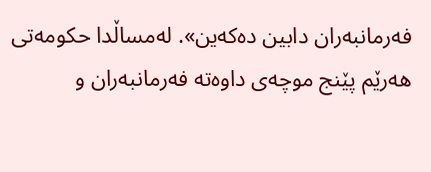فه‌رمانبه‌ران دابین ده‌که‌ین». له‌مساڵدا حکومه‌تى هه‌رێم پێنج موچه‌ى داوه‌ته‌ فه‌رمانبه‌ران و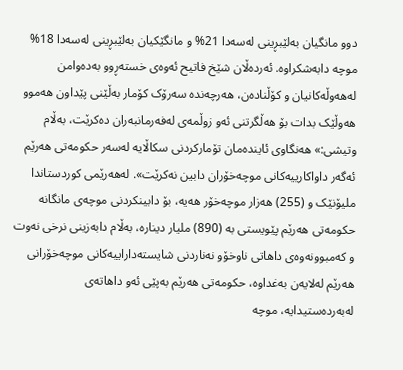دوو مانگیان به‌لێبڕینى له‌سه‌دا 21% و مانگێکیان به‌لێبڕینى له‌سه‌دا 18% موچه‌ دابه‌شکراوه‌. ئه‌رده‌ڵان شێخ فاتیح ئه‌وه‌ى خسته‌ڕوو به‌ده‌وامن له‌هه‌وڵه‌کانیان و کۆڵناده‌ن، هه‌رچه‌نده‌ سه‌رۆک کۆمار به‌ڵێنى پێداون هه‌موو هه‌وڵێک بدات بۆ هه‌ڵگرتنى ئه‌و زوڵمه‌ى له‌فه‌رمانبه‌ران ده‌کرێت، به‌ڵام وتیشى:» هه‌نگاوى ئاینده‌مان تۆمارکردنى سکاڵایه‌ له‌سه‌ر حکومه‌تى هه‌رێم ئه‌گه‌ر داواکارییه‌کانى موچه‌خۆران دابین نه‌کرێت». له‌هه‌رێمى کوردستاندا ملیۆنێک و (255) هه‌زار موچه‌خۆر هه‌یه‌، بۆ دابینکردنى موچه‌ى مانگانه‌ حکومه‌تى هه‌رێم پێویستى به‌ (890) ملیار دیناره‌، به‌ڵام دابه‌زینى نرخى نه‌وت و که‌مبوونه‌وه‌ى داهاتى ناوخۆو نه‌ناردنى شایسته‌داراییه‌کانى موچه‌خۆرانى هه‌رێم له‌لایه‌ن به‌غداوه‌، حکومه‌تى هه‌رێم به‌پێى ئه‌و داهاته‌ى له‌به‌رده‌ستیدایه‌، موچه‌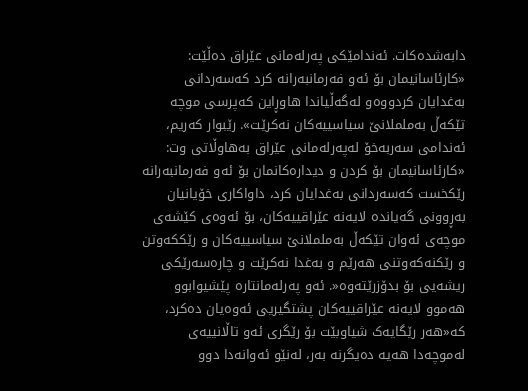دابه‌شده‌کات. ئه‌ندامێکى په‌رله‌مانى عێراق ده‌ڵێت: «کارئاسانیمان بۆ ئه‌و فه‌رمانبه‌رانه‌ کرد که‌سه‌ردانى به‌غدایان کردووه‌و له‌گه‌ڵیاندا هاوڕاین که‌پرسى موچه‌ تێکه‌ڵ به‌ململانێ سیاسییه‌کان نه‌کرێت». رێبوار که‌ریم، ئه‌ندامى سه‌ربه‌خۆ له‌په‌رله‌مانى عێراق به‌‌هاوڵاتى وت: «کارئاسانیمان بۆ کردن و دیداره‌کانمان بۆ ئه‌و فه‌رمانبه‌رانه‌ رێکخست که‌سه‌ردانى به‌غدایان کرد، داواکارى خۆیانیان به‌ڕوونى گه‌یانده‌ لایه‌نه‌ عێراقییه‌کان، بۆ ئه‌وه‌ى کێشه‌ى موچه‌ى ئه‌وان تێکه‌ڵ به‌ململانێ سیاسییه‌کان و رێککه‌وتن و رێکنه‌که‌وتنى هه‌رێم و به‌غدا نه‌کرێت و چاره‌سه‌رێکى ریشه‌یى بۆ بدۆزرێته‌وه‌«. ئه‌و په‌رله‌مانتاره‌ پێشیوابوو هه‌موو لایه‌نه‌ عێراقییه‌کان پشتگیریى ئه‌وه‌یان ده‌کرد،  که‌«هه‌ر رێگایه‌ک شیاوبێت بۆ رێگری ئه‌و تاڵانییه‌ى له‌موچه‌دا هه‌یه‌ ده‌یگرنه‌ به‌ر، له‌نێو ئه‌وانه‌دا دوو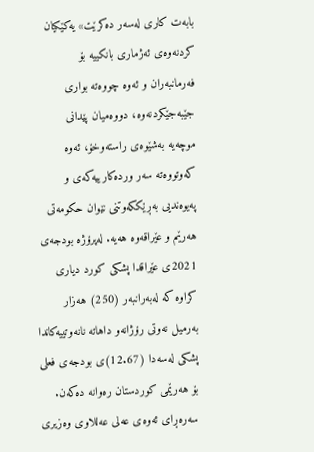بابه‌ت کارى له‌سه‌ر ده‌کرێت» یه‌کێکیان کردنه‌وه‌ى ئه‌ژمارى بانکییه‌ بۆ فه‌رمانبه‌ران و ئه‌وه‌ چووه‌ته‌ بوارى جێبه‌جێکردنه‌وه‌، دووه‌میان پێدانى موچه‌یه‌ به‌شێوه‌ى راسته‌وخۆ، ئه‌وه‌ که‌وتووه‌ته‌ سه‌ر ورده‌کارییه‌که‌ى و په‌یوه‌ندیى به‌ڕێککه‌وتنى نێوان حکومه‌تى هه‌رێم و عێراقه‌وه‌ هه‌یه‌. له‌پرۆژه‌ بودجه‌ى 2021ى عێراقدا پشکى کورد دیارى کراوه‌ که‌ لەبه‌رانبه‌ر (250) هه‌زار به‌رمیل نه‌وتى رۆژانه‌و داهاته‌ نانه‌وتییه‌کاندا پشکى له‌سه‌دا (12.67)ی بودجه‌ى فعلى بۆ هه‌رێمى کوردستان ره‌وانه‌ ده‌که‌ن. سه‌ره‌ڕاى ئه‌وه‌ى عه‌لى عه‌للاوى وه‌زیرى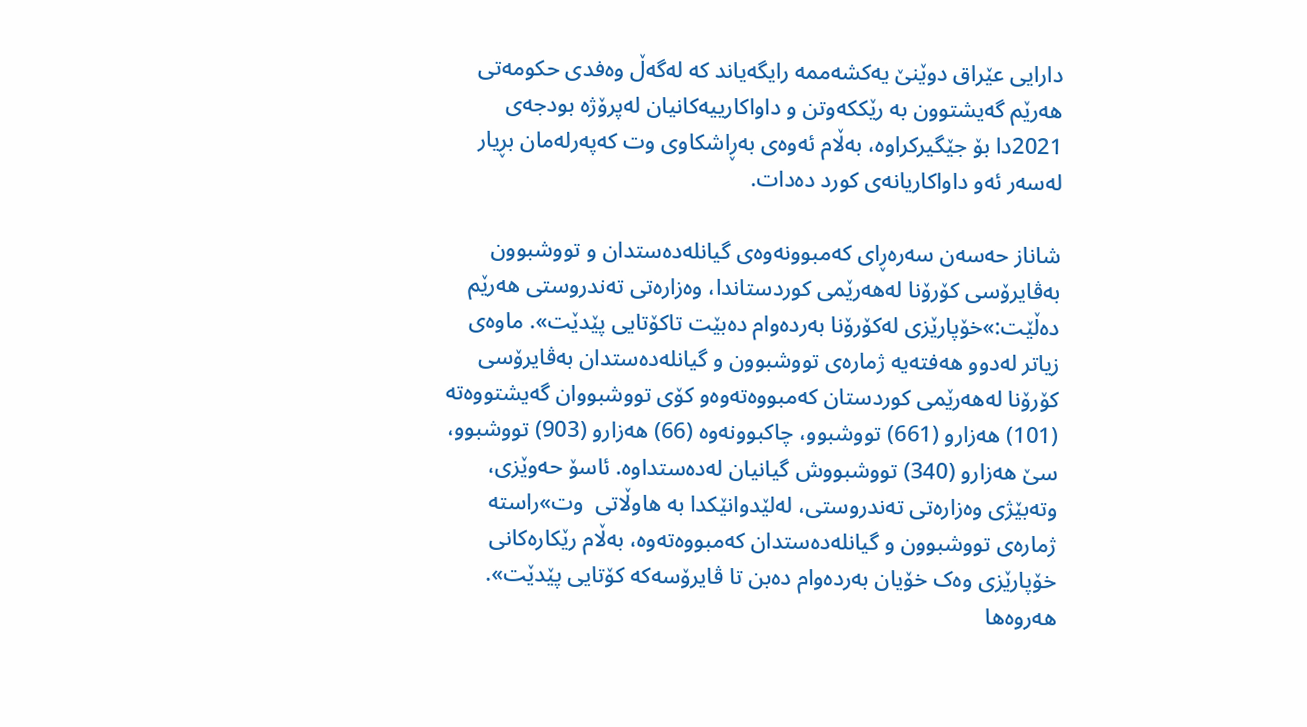دارایى عێراق دوێنێ یه‌کشه‌ممه‌ رایگه‌یاند که‌ له‌گه‌ڵ وه‌فدى حکومه‌تى هه‌رێم گه‌یشتوون به‌ رێککه‌وتن و داواکارییه‌کانیان له‌پرۆژه‌ بودجه‌ى 2021دا بۆ جێگیرکراوه‌، به‌ڵام ئه‌وه‌ى به‌ڕاشکاوى وت که‌په‌رله‌مان بڕیار له‌سه‌ر ئه‌و داواکاریانه‌ى کورد ده‌دات.

شاناز حه‌سه‌ن سه‌ره‌ڕاى که‌مبوونه‌وه‌ى گیانله‌ده‌ستدان و تووشبوون به‌ڤایرۆسى کۆرۆنا له‌هه‌رێمى کوردستاندا، وه‌زاره‌تى ته‌ندروستى هه‌رێم ده‌ڵێت:»خۆپارێزى له‌کۆرۆنا به‌رده‌وام ده‌بێت تاکۆتایى پێدێت». ماوه‌ى زیاتر له‌دوو هه‌فته‌یه‌ ژماره‌ى تووشبوون و گیانله‌ده‌ستدان به‌ڤایرۆسى کۆرۆنا له‌هه‌رێمى کوردستان که‌مبووه‌ته‌وه‌و کۆى تووشبووان گه‌یشتووه‌ته‌ (101) هه‌زارو (661) تووشبوو، چاکبوونه‌وه‌ (66) هه‌زارو (903) تووشبوو، سێ هه‌زارو (340) تووشبووش گیانیان له‌ده‌ستداوه‌. ئاسۆ حه‌وێزى، وته‌بێژى وه‌زاره‌تى ته‌ندروستى، له‌لێدوانێکدا به هاوڵاتى  وت»راسته‌ ژماره‌ى تووشبوون و گیانله‌ده‌ستدان که‌مبووه‌ته‌وه‌، به‌ڵام رێکاره‌کانى خۆپارێزى وه‌ک خۆیان به‌رده‌وام ده‌بن تا ڤایرۆسه‌که‌ کۆتایى پێدێت». هه‌روه‌ها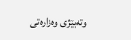وته‌بێژى وه‌زاره‌تى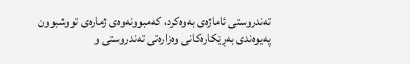ته‌ندروستى ئاماژه‌ى به‌وه‌کرد، که‌مبوونه‌وه‌ى ژماره‌ى تووشبوون په‌یوه‌ندى به‌ڕێکاره‌کانى وه‌زاره‌تى ته‌ندروستى و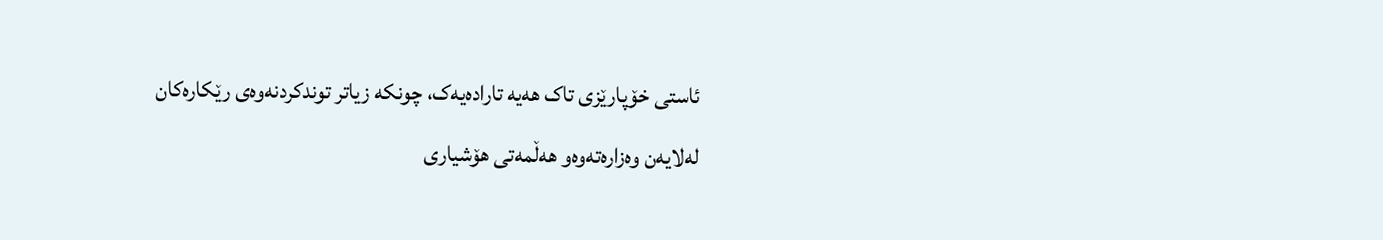ئاستى خۆپارێزى تاک هه‌یه‌ تاراده‌یه‌ک، چونکه‌ زیاتر توندکردنه‌وه‌ى رێکاره‌کان له‌لایه‌ن وه‌زاره‌ته‌وه‌و هه‌ڵمه‌تى هۆشیارى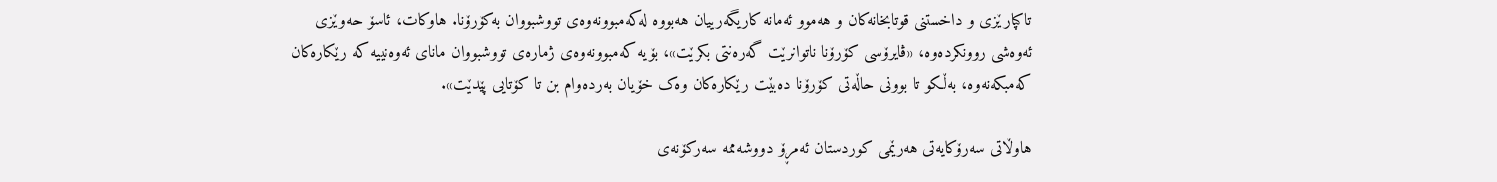تاکپارێزى و داخستنى قوتابخانه‌کان و هه‌موو ئه‌مانه‌ کاریگه‌رییان هه‌بووه‌ له‌که‌مبوونه‌وه‌ى تووشبووان به‌کۆرۆنا. هاوکات، ئاسۆ حه‌وێزى ئه‌وه‌شى روونکرده‌وه‌، «ڤایرۆسى کۆرۆنا ناتوانرێت گه‌ره‌نتى بکرێت»، بۆیه‌ که‌مبوونه‌وه‌ى ژماره‌ى تووشبووان ماناى ئه‌وه‌نییه‌ که‌ رێکاره‌کان که‌مبکه‌نه‌وه‌، به‌ڵکو تا بوونى حاڵه‌تى کۆرۆنا ده‌بێت رێکاره‌کان وه‌ک خۆیان به‌رده‌وام بن تا کۆتایى پێدێت».

هاوڵاتى سه‌رۆکایه‌تى هه‌رێمى کوردستان ئه‌مڕۆ دووشه‌ممه‌ سه‌رکۆنه‌ى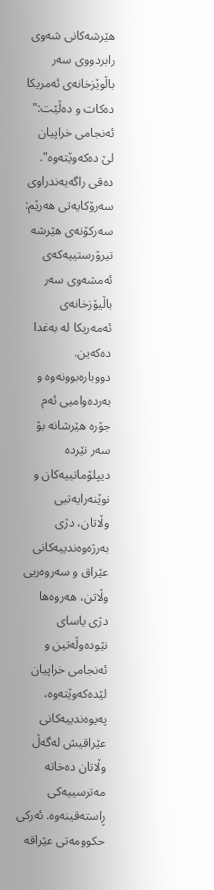هێرشه‌کانى شه‌وى رابردووى سه‌ر باڵوێزخانه‌ى ئه‌مریکا ده‌کات و ده‌ڵێت:" ئه‌نجامى خراپیان لێ ده‌که‌وێته‌وه‌". ده‌قى راگه‌یه‌ندراوى سه‌رۆکایه‌تى هه‌رێم: سه‌رکۆنه‌ى هێرشه‌ تیرۆرستییه‌‌که‌ى ئه‌مشه‌وى سه‌ر باڵیۆزخانه‌ى ئه‌مه‌ریکا له‌ به‌غدا ده‌که‌ین. دووباره‌بوونه‌وه‌ و به‌رده‌وامیى ئه‌م جۆره‌ هێرشانه‌ بۆ سه‌ر نێرده‌ دیپلۆماتییه‌کان و نوێنه‌رایه‌تیى وڵاتان، دژى به‌رژه‌و‌ه‌ندییه‌کانى عێراق و سه‌روه‌ریى وڵاتن، هه‌روه‌ها دژى یاساى نێوده‌وڵه‌تین و ئه‌نجامى خراپیان لێده‌که‌وێته‌وه‌، په‌یوه‌ندییه‌کانى عێراقیش له‌گه‌ڵ وڵاتان ده‌خاته‌ مه‌ترسییه‌کى ڕاسته‌قینه‌وه‌. ئه‌رکى حکوومه‌تى عێراقه‌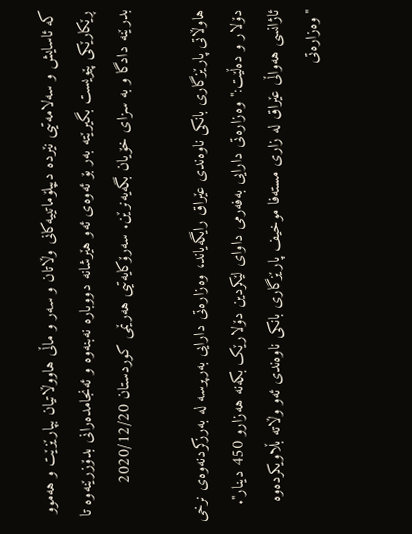که‌ ئاسایش و سه‌لامه‌تیى نێرده‌ دیپلۆماتییه‌کانى وڵاتان و سه‌ر و ماڵى هاووڵاتیان بپارێزێت و هه‌موو ڕێکارێکى پێویست بگیرێته‌ به‌ر بۆ ئه‌وه‌ى ئه‌و هێرشانه‌ دووباره‌ نه‌بنه‌وه‌ و ئه‌نجامده‌رانى بدۆزرێنه‌وه‌ تا بدرێنه‌ دادگا و به‌ سزاى خۆیان بگه‌یه‌نرێن. سه‌رۆکایه‌تیى هه‌رێمى کوردستان 2020/12/20

هاوڵاتى ‌پارێزگارى بانکى ناوه‌ندى عێراق رایگه‌یاند، وه‌زاره‌تى دارایى به‌رپرسه‌ له‌ به‌رزکردنه‌وه‌ى نرخى دۆلار و ده‌ڵێت:" وه‌زاره‌تى دارایى به‌فه‌رمى داوای لێکردین دۆلارێک بکه‌نه‌ هه‌زارو 450 دینار". ئاژانسى هه‌واڵى عێراق له‌ زارى مسته‌فا موخیف پارێزگارى بانکى ناوه‌ندى ئه‌و وڵاته‌ بڵاویکرده‌وه‌ "وه‌زاره‌تى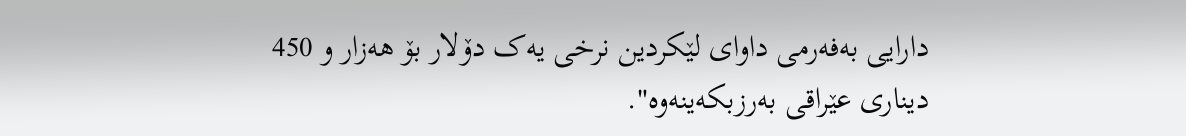دارایى به‌فه‌رمى داواى لێکردین نرخى یه‌ک دۆلار بۆ هه‌زار و 450 دینارى عێراقى به‌رزبکه‌ینه‌وه‌".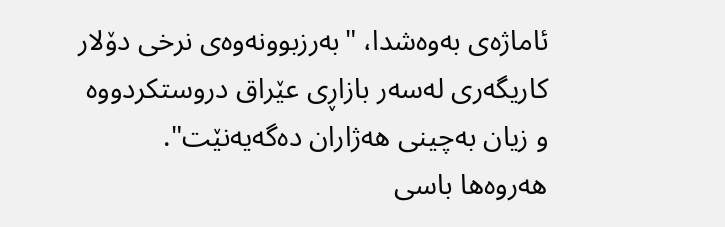ئاماژه‌ى به‌وه‌شدا، "به‌رزبوونه‌وه‌ى نرخى دۆلار کاریگه‌رى له‌سه‌ر بازاڕى عێراق دروستکردووه‌ و زیان به‌چینى هه‌ژاران ده‌گه‌یه‌نێت". هه‌روه‌ها باسى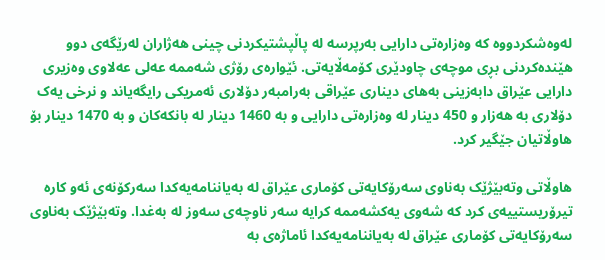له‌وه‌شکردووه‌ که‌ وه‌زاره‌تى دارایى به‌رپرسه‌ له‌ پاڵپشتیکردنى چینى هه‌ژاران له‌رێگه‌ى دوو هێنده‌کردنى بڕى موچه‌ى چاودێرى کۆمه‌ڵایه‌تی. ئێواره‌ى رۆژى شه‌ممه‌ عه‌لى عه‌لاوى وه‌زیرى دارایى عێراق دابه‌زینى به‌هاى دینارى عێراقى به‌رامبه‌ر دۆلارى ئه‌مریکى رایگه‌یاند و نرخى یه‌ک دۆلارى به‌ هه‌زار و 450 دینار له‌ وه‌زاره‌تى دارایى و به‌ 1460 دینار له‌ بانکه‌کان و به‌ 1470 دینار بۆ هاوڵاتیان جێگیر کرد.

هاوڵاتى وته‌بێژێک به‌ناوى سه‌رۆکایه‌تى کۆمارى عێراق له‌ به‌یاننامه‌یه‌کدا سه‌رکۆنه‌ى ئه‌و کاره‌ تیرۆریستییه‌ى کرد که‌ شه‌وى یه‌کشه‌ممه‌ کرایه‌ سه‌ر ناوچه‌ى سه‌وز له‌ به‌غدا. وته‌بێژێک به‌ناوى سه‌رۆکایه‌تى کۆمارى عێراق له‌ به‌یاننامه‌یه‌کدا ئاماژه‌ى به‌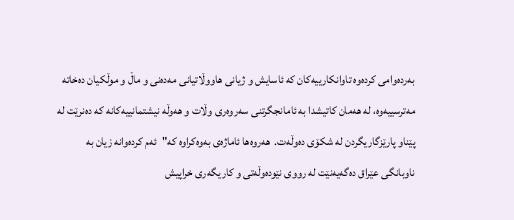به‌رده‌وامى کرده‌وه‌ تاوانکارییه‌کان که‌ ئاسایش و ژیانى هاووڵاتیانى مه‌ده‌نى و ماڵ و موڵکیان ده‌خاته‌ مه‌ترسییه‌وه‌، له‌ هه‌مان کاتیشدا به‌ ئامانجگرتنى سه‌روه‌رى وڵات و هه‌وڵه‌ نیشتمانییه‌کانه‌ که‌ ده‌نرێت له‌ پێناو پارێزگاریگردن له‌ شکۆى ده‌وڵه‌ت.  هه‌روه‌ها ئاماژه‌ى به‌وه‌کراوه‌ که‌"ئه‌م کرده‌وانه‌ زیان به‌ ناوبانگى عێراق ده‌گه‌یه‌نێت‌ له‌ رووى نێوده‌وڵه‌تی و کاریگه‌رى خراپیش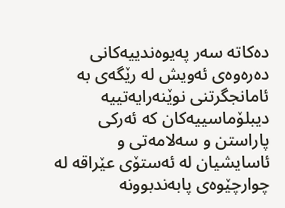ده‌کاته‌ سه‌ر په‌یوه‌ندییه‌کانى ده‌ره‌وه‌ى ئه‌ویش له‌ رێگه‌ى به‌ ئامانجگرتنى نوێنه‌رایه‌تییه‌ دیبلۆماسییه‌کان که‌ ئه‌رکى پاراستن و سه‌لامه‌تى و ئاسایشیان له‌ ئه‌ستۆى عێراقه‌ له‌ چوارچێوه‌ى پابه‌ندبوونه‌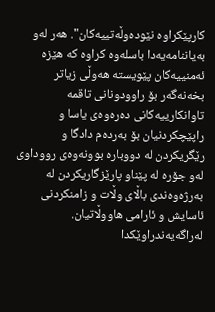کارپێکراوه‌ نێوده‌وڵه‌تییه‌کان". هه‌ر له‌و به‌یاننامه‌یه‌دا باسله‌وه‌ کراوه‌ که‌ هێزه‌ ئه‌منییه‌کان پێویسته‌ هه‌وڵى زیاتر بخه‌نه‌گه‌ر بۆ راوودونانى تاقمه‌ تاوانکارییه‌کانى ده‌ره‌وه‌ى یاسا و راپێچکردنیان بۆ به‌رده‌م دادگا و رێگریکردن له‌ دووباره‌ بوونه‌وه‌ى رووداوى له‌و جۆره‌ له‌ پێناو پارێزگاریکردن له‌ به‌رژه‌وه‌ندى باڵاى وڵات و زامنکردنى ئاسایش و ئارامى هاووڵاتیان. له‌راگه‌یه‌ندراوێکدا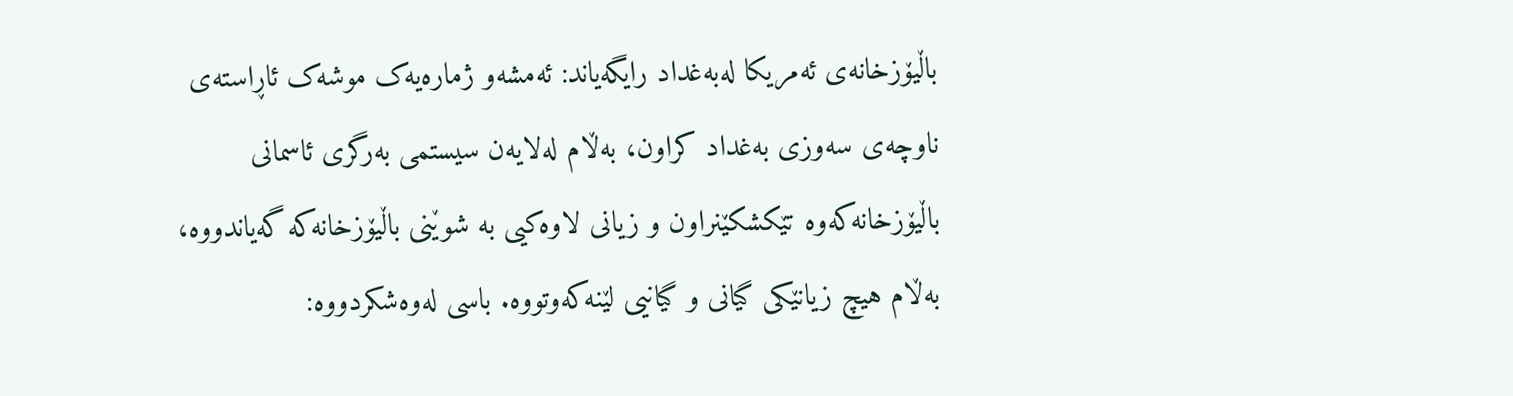باڵیۆزخانه‌ى ئه‌مریکا له‌به‌غداد رایگه‌یاند: ئه‌مشه‌و ژماره‌یه‌ک موشه‌ک ئاڕاسته‌ى ناوچه‌ى سه‌وزى به‌غداد کراون، به‌ڵام له‌لایه‌ن سیستمى به‌رگرى ئاسمانى باڵیۆزخانه‌که‌وه‌ تێکشکێنراون و زیانى لاوه‌کیى به‌ شوێنى باڵیۆزخانه‌که‌ گه‌یاندووه‌، به‌ڵام هیچ زیانێکى گیانى و گیانیى لێنه‌که‌وتووه‌. باسى له‌وه‌شکردووه‌: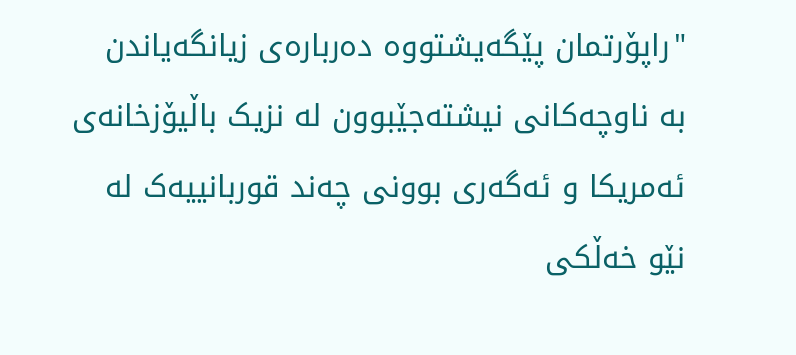"راپۆرتمان پێگه‌یشتووه‌ ده‌رباره‌ى زیانگه‌یاندن به‌ ناوچه‌کانى نیشته‌جێبوون له‌ نزیک باڵیۆزخانه‌ى ئه‌مریکا و ئه‌گه‌رى بوونى چه‌ند قوربانییه‌ک له‌ نێو خه‌ڵکى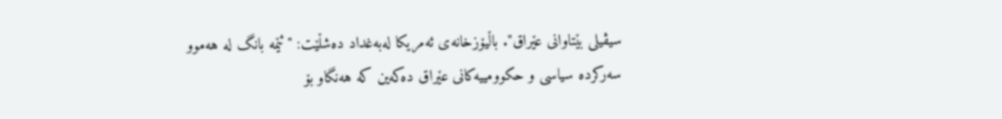سیڤیلى بێتاوانى عێراق". باڵیۆزخانه‌ى ئه‌مریکا له‌به‌غداد ده‌شڵێت: " ئێمه‌ بانگ له‌ هه‌موو سه‌رکرده‌ سیاسى و حکوومییه‌کانى عێراق ده‌که‌ین که‌ هه‌نگاو بۆ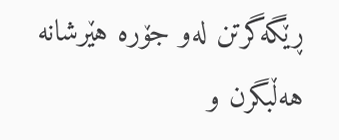ڕێگه‌گرتن له‌و جۆره‌ هێرشانه‌ هه‌ڵبگرن و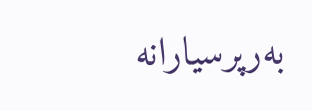به‌رپرسیارانه‌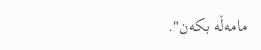مامه‌ڵه‌ بکه‌ن".